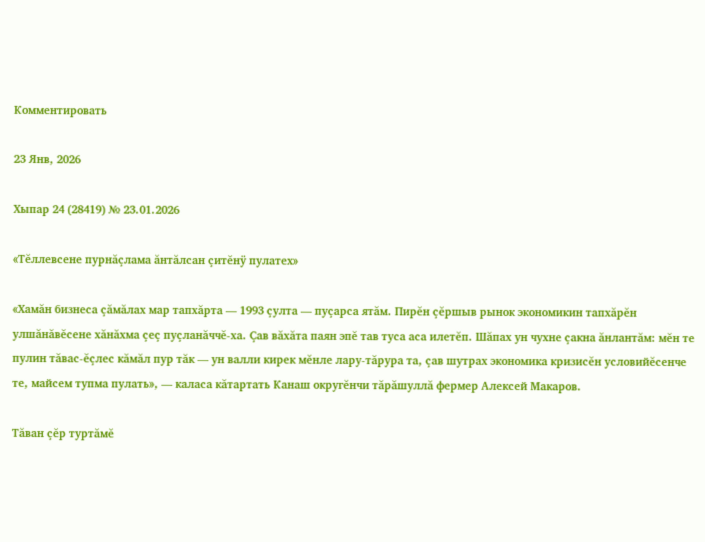Комментировать

23 Янв, 2026

Хыпар 24 (28419) № 23.01.2026

«Тĕллевсене пурнăçлама ăнтăлсан çитĕнÿ пулатех»

«Хамăн бизнеса çăмăлах мар тапхăрта — 1993 çулта — пуçарса ятăм. Пирĕн çĕршыв рынок экономикин тапхăрĕн улшăнăвĕсене хăнăхма çеç пуçланăччĕ-ха. Çав вăхăта паян эпĕ тав туса аса илетĕп. Шăпах ун чухне çакна ăнлантăм: мĕн те пулин тăвас-ĕçлес кăмăл пур тăк — ун валли кирек мĕнле лару-тăрура та, çав шутрах экономика кризисĕн условийĕсенче те, майсем тупма пулать», — каласа кăтартать Канаш округĕнчи тăрăшуллă фермер Алексей Макаров.

Тăван çĕр туртăмĕ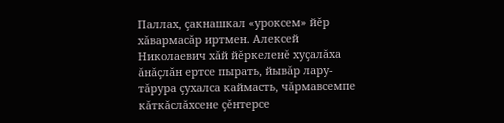Паллах, çакнашкал «уроксем» йĕр хăвармасăр иртмен. Алексей Николаевич хăй йĕркеленĕ хуçалăха ăнăçлăн ертсе пырать, йывăр лару-тăрура çухалса каймасть, чăрмавсемпе кăткăслăхсене çĕнтерсе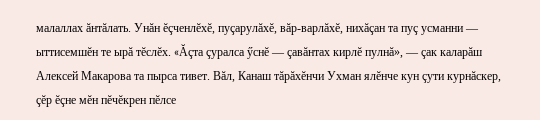малаллах ăнтăлать. Унăн ĕçченлĕхĕ, пуçарулăхĕ, вăр-варлăхĕ, нихăçан та пуç усманни — ыттисемшĕн те ырă тĕслĕх. «Ăçта çуралса ӳснĕ — çавăнтах кирлĕ пулнă», — çак каларăш Алексей Макарова та пырса тивет. Вăл, Канаш тăрăхĕнчи Ухман ялĕнче кун çути курнăскер, çĕр ĕçне мĕн пĕчĕкрен пĕлсе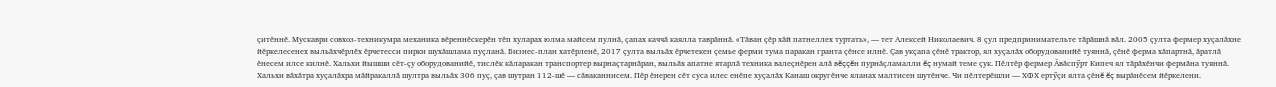çитĕннĕ. Мускаври совхоз-техникумра механика вĕреннĕскерĕн тĕп хуларах юлма майсем пулнă, çапах каччă каялла таврăннă. «Тăван çĕр хăй патнеллех туртать», — тет Алексей Николаевич. 8 çул предпринимательте тăрăшнă вăл. 2005 çулта фермер хуçалăхне йĕркелесенех выльăхчĕрлĕх ĕрчетесси пирки шухăшлама пуçланă. Бизнес-план хатĕрленĕ, 2017 çулта выльăх ĕрчетекен çемье ферми тума паракан гранта çĕнсе илнĕ. Çав укçапа çĕнĕ трактор, ял хуçалăх оборудованийĕ туяннă, çĕнĕ ферма хăпартнă, ăратлă ĕнесем илсе килнĕ. Хальхи йышши сĕт-çу оборудованийĕ, тислĕк кăларакан транспортер вырнаçтарнăран, выльăх апатне ятарлă техника валеçнĕрен алă вĕççĕн пурнăçламалли ĕç нумай теме çук. Пĕлтĕр фермер Ăвăспӳрт Кипеч ял тăрăхĕнчи фермăна туяннă. Хальхи вăхăтра хуçалăхра мăйракаллă шултра выльăх 306 пуç, çав шутран 112-шĕ — сăваканнисем. Пĕр ĕнерен сĕт суса илес енĕпе хуçалăх Канаш округĕнче яланах малтисен шутĕнче. Чи пĕлтерĕшли — ХФХ ертӳçи ялта çĕнĕ ĕç вырăнĕсем йĕркелени.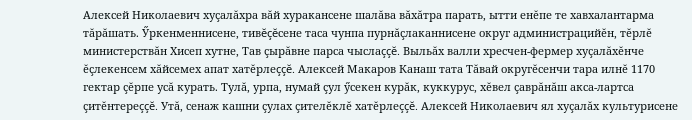Алексей Николаевич хуçалăхра вăй хуракансене шалăва вăхăтра парать, ытти енĕпе те хавхалантарма тăрăшать. Ӳркенменнисене, тивĕçĕсене таса чунпа пурнăçлаканнисене округ администрацийĕн, тĕрлĕ министерствăн Хисеп хутне, Тав çырăвне парса чыслаççĕ. Выльăх валли хресчен-фермер хуçалăхĕнче ĕçлекенсем хăйсемех апат хатĕрлеççĕ. Алексей Макаров Канаш тата Тăвай округĕсенчи тара илнĕ 1170 гектар çĕрпе усă курать. Тулă, урпа, нумай çул ӳсекен курăк, куккурус, хĕвел çаврăнăш акса-лартса çитĕнтереççĕ. Утă, сенаж кашни çулах çителĕклĕ хатĕрлеççĕ. Алексей Николаевич ял хуçалăх культурисене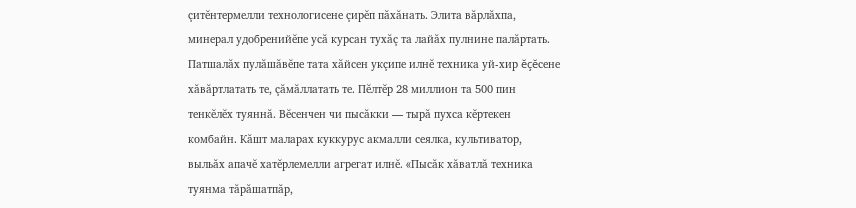çитĕнтермелли технологисене çирĕп пăхăнать. Элита вăрлăхпа, минерал удобренийĕпе усă курсан тухăç та лайăх пулнине палăртать. Патшалăх пулăшăвĕпе тата хăйсен укçипе илнĕ техника уй-хир ĕçĕсене хăвăртлатать те, çăмăллатать те. Пĕлтĕр 28 миллион та 500 пин тенкĕлĕх туяннă. Вĕсенчен чи пысăкки — тырă пухса кĕртекен комбайн. Кăшт маларах куккурус акмалли сеялка, культиватор, выльăх апачĕ хатĕрлемелли агрегат илнĕ. «Пысăк хăватлă техника туянма тăрăшатпăр,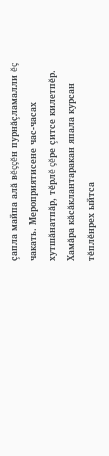çапла майпа алă вĕççĕн пурнăçламалли ĕç чакать. Мероприятисене час-часах хутшăнатпăр, тĕрлĕ çĕре çитсе килетпĕр. Хамăра кăсăклантаракан япала курсан тĕплĕнрех ыйтса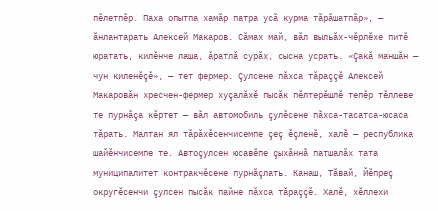пĕлетпĕр. Паха опытпа хамăр патра усă курма тăрăшатпăр», — ăнлантарать Алексей Макаров. Сăмах май, вăл выльăх-чĕрлĕхе питĕ юратать, килĕнче лаша, ăратлă сурăх, сысна усрать. «Çакă маншăн — чун киленĕçĕ», — тет фермер. Çулсене пăхса тăраççĕ Алексей Макаровăн хресчен-фермер хуçалăхĕ пысăк пĕлтерĕшлĕ тепĕр тĕллеве те пурнăçа кĕртет — вăл автомобиль çулĕсене пăхса-тасатса-юсаса тăрать. Малтан ял тăрăхĕсенчисемпе çеç ĕçленĕ, халĕ — республика шайĕнчисемпе те. Автоçулсен юсавĕпе çыхăннă патшалăх тата муниципалитет контракчĕсене пурнăçлать. Канаш, Тăвай, Йĕпреç округĕсенчи çулсен пысăк пайне пăхса тăраççĕ. Халĕ, хĕллехи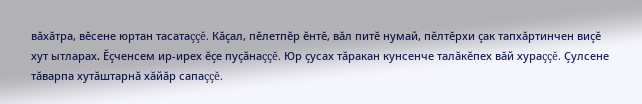вăхăтра, вĕсене юртан тасатаççĕ. Кăçал, пĕлетпĕр ĕнтĕ, вăл питĕ нумай, пĕлтĕрхи çак тапхăртинчен виçĕ хут ытларах. Ĕçченсем ир-ирех ĕçе пуçăнаççĕ. Юр çусах тăракан кунсенче талăкĕпех вăй хураççĕ. Çулсене тăварпа хутăштарнă хăйăр сапаççĕ.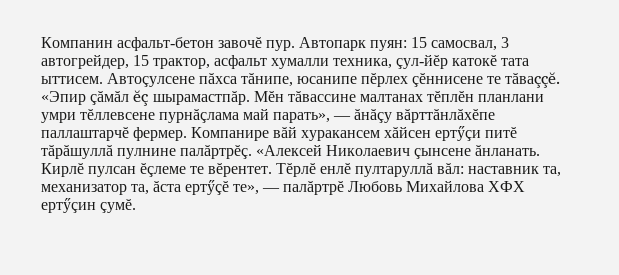Компанин асфальт-бетон завочĕ пур. Автопарк пуян: 15 самосвал, 3 автогрейдер, 15 трактор, асфальт хумалли техника, çул-йĕр катокĕ тата ыттисем. Автоçулсене пăхса тăнипе, юсанипе пĕрлех çĕннисене те тăваççĕ. «Эпир çăмăл ĕç шырамастпăр. Мĕн тăвассине малтанах тĕплĕн планлани умри тĕллевсене пурнăçлама май парать», — ăнăçу вăрттăнлăхĕпе паллаштарчĕ фермер. Компанире вăй хуракансем хăйсен ертӳçи питĕ тăрăшуллă пулнине палăртрĕç. «Алексей Николаевич çынсене ăнланать. Кирлĕ пулсан ĕçлеме те вĕрентет. Тĕрлĕ енлĕ пултаруллă вăл: наставник та, механизатор та, ăста ертӳçĕ те», — палăртрĕ Любовь Михайлова ХФХ ертӳçин çумĕ.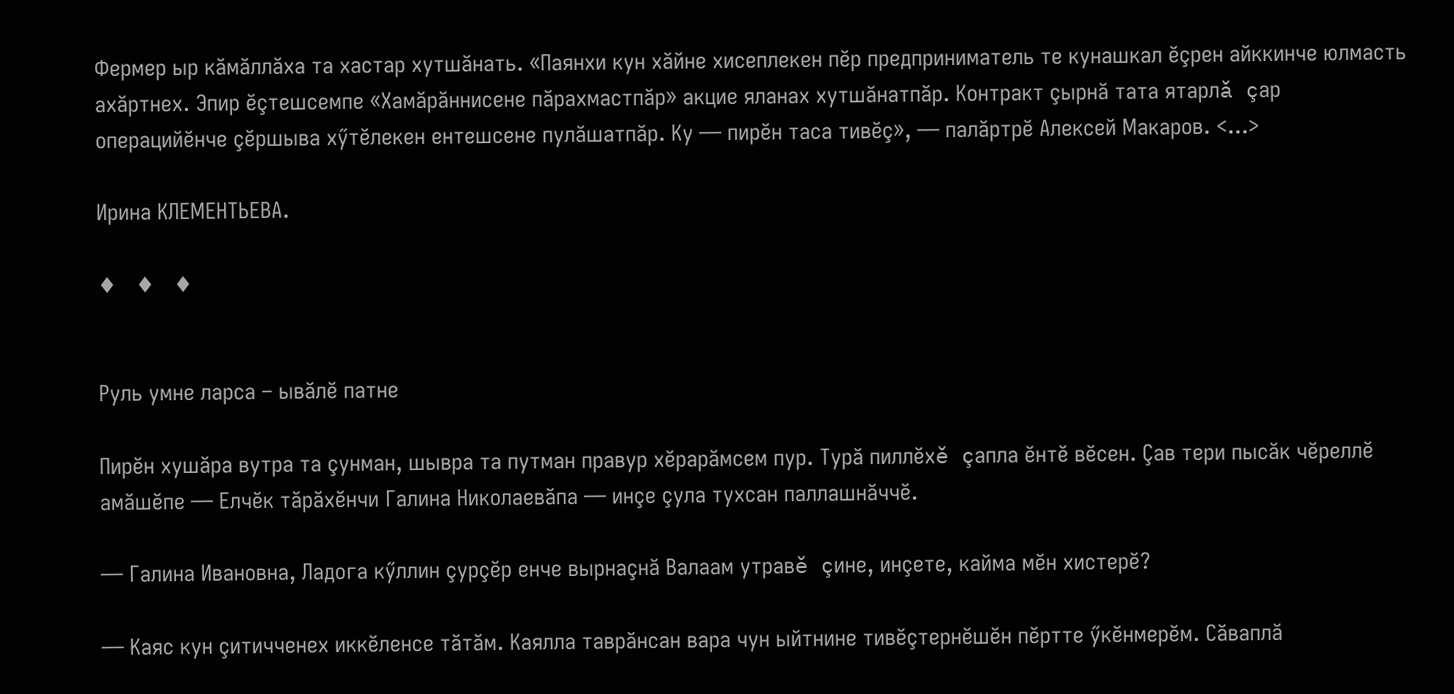Фермер ыр кăмăллăха та хастар хутшăнать. «Паянхи кун хăйне хисеплекен пĕр предприниматель те кунашкал ĕçрен айккинче юлмасть ахăртнех. Эпир ĕçтешсемпе «Хамăрăннисене пăрахмастпăр» акцие яланах хутшăнатпăр. Контракт çырнă тата ятарлă çар операцийĕнче çĕршыва хӳтĕлекен ентешсене пулăшатпăр. Ку — пирĕн таса тивĕç», — палăртрĕ Алексей Макаров. <...>

Ирина КЛЕМЕНТЬЕВА.

♦   ♦   ♦


Руль умне ларса – ывăлĕ патне

Пирĕн хушăра вутра та çунман, шывра та путман правур хĕрарăмсем пур. Турă пиллĕхĕ çапла ĕнтĕ вĕсен. Çав тери пысăк чĕреллĕ амăшĕпе — Елчĕк тăрăхĕнчи Галина Николаевăпа — инçе çула тухсан паллашнăччĕ.

— Галина Ивановна, Ладога кӳллин çурçĕр енче вырнаçнă Валаам утравĕ çине, инçете, кайма мĕн хистерĕ?

— Каяс кун çитичченех иккĕленсе тăтăм. Каялла таврăнсан вара чун ыйтнине тивĕçтернĕшĕн пĕртте ӳкĕнмерĕм. Сăваплă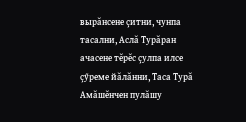вырăнсене çитни, чунпа тасални, Аслă Турăран ачасене тĕрĕс çулпа илсе çӳреме йăлăнни, Таса Турă Амăшĕнчен пулăшу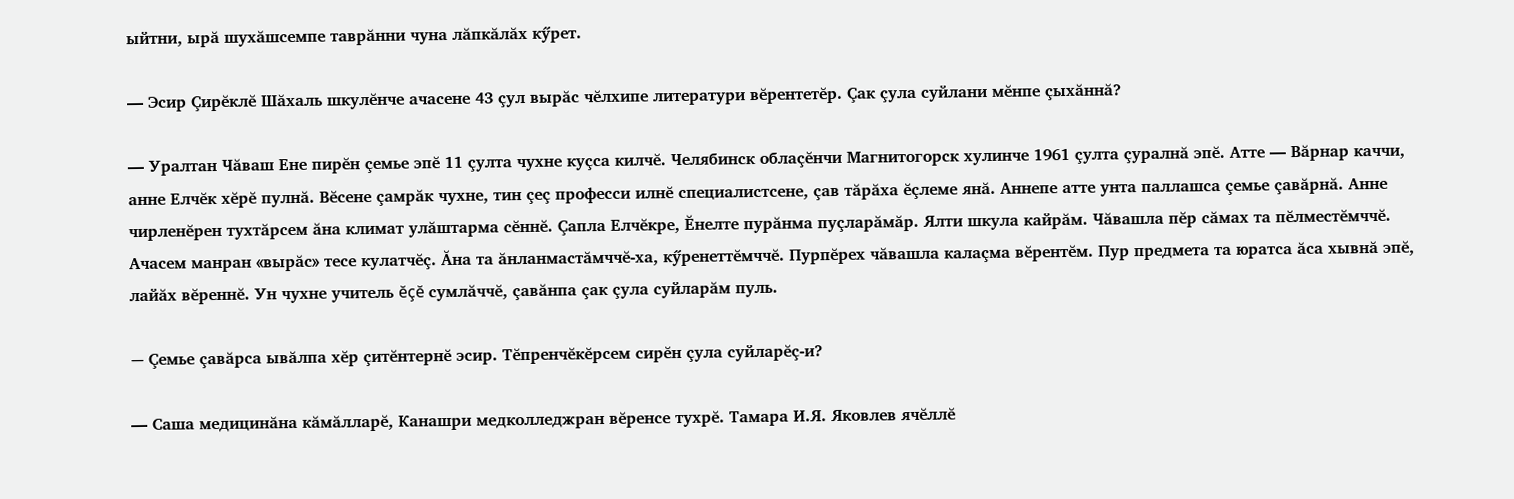ыйтни, ырă шухăшсемпе таврăнни чуна лăпкăлăх кӳрет.

— Эсир Çирĕклĕ Шăхаль шкулĕнче ачасене 43 çул вырăс чĕлхипе литератури вĕрентетĕр. Çак çула суйлани мĕнпе çыхăннă?

— Уралтан Чăваш Ене пирĕн çемье эпĕ 11 çулта чухне куçса килчĕ. Челябинск облаçĕнчи Магнитогорск хулинче 1961 çулта çуралнă эпĕ. Атте — Вăрнар каччи, анне Елчĕк хĕрĕ пулнă. Вĕсене çамрăк чухне, тин çеç професси илнĕ специалистсене, çав тăрăха ĕçлеме янă. Аннепе атте унта паллашса çемье çавăрнă. Анне чирленĕрен тухтăрсем ăна климат улăштарма сĕннĕ. Çапла Елчĕкре, Ĕнелте пурăнма пуçларăмăр. Ялти шкула кайрăм. Чăвашла пĕр сăмах та пĕлместĕмччĕ. Ачасем манран «вырăс» тесе кулатчĕç. Ăна та ăнланмастăмччĕ-ха, кӳренеттĕмччĕ. Пурпĕрех чăвашла калаçма вĕрентĕм. Пур предмета та юратса ăса хывнă эпĕ, лайăх вĕреннĕ. Ун чухне учитель ĕçĕ сумлăччĕ, çавăнпа çак çула суйларăм пуль.

— Çемье çавăрса ывăлпа хĕр çитĕнтернĕ эсир. Тĕпренчĕкĕрсем сирĕн çула суйларĕç-и?

— Саша медицинăна кăмăлларĕ, Канашри медколледжран вĕренсе тухрĕ. Тамара И.Я. Яковлев ячĕллĕ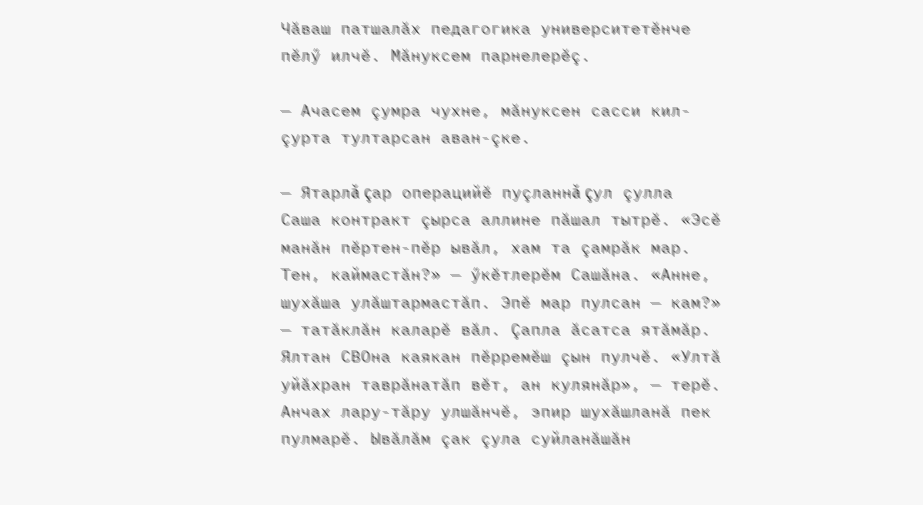Чăваш патшалăх педагогика университетĕнче пĕлӳ илчĕ. Мăнуксем парнелерĕç.

— Ачасем çумра чухне, мăнуксен сасси кил-çурта тултарсан аван-çке.

— Ятарлă çар операцийĕ пуçланнă çул çулла Саша контракт çырса аллине пăшал тытрĕ. «Эсĕ манăн пĕртен-пĕр ывăл, хам та çамрăк мар. Тен, каймастăн?» — ӳкĕтлерĕм Сашăна. «Анне, шухăша улăштармастăп. Эпĕ мар пулсан — кам?» — татăклăн каларĕ вăл. Çапла ăсатса ятăмăр. Ялтан СВОна каякан пĕрремĕш çын пулчĕ. «Ултă уйăхран таврăнатăп вĕт, ан кулянăр», — терĕ. Анчах лару-тăру улшăнчĕ, эпир шухăшланă пек пулмарĕ. Ывăлăм çак çула суйланăшăн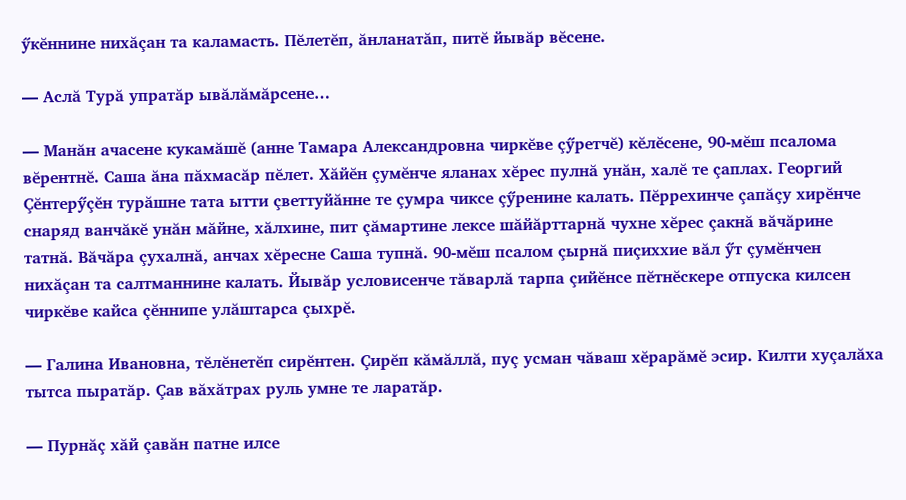ӳкĕннине нихăçан та каламасть. Пĕлетĕп, ăнланатăп, питĕ йывăр вĕсене.

— Аслă Турă упратăр ывăлăмăрсене…

— Манăн ачасене кукамăшĕ (анне Тамара Александровна чиркĕве çӳретчĕ) кĕлĕсене, 90-мĕш псалома вĕрентнĕ. Саша ăна пăхмасăр пĕлет. Хăйĕн çумĕнче яланах хĕрес пулнă унăн, халĕ те çаплах. Георгий Çĕнтерӳçĕн турăшне тата ытти çветтуйăнне те çумра чиксе çӳренине калать. Пĕррехинче çапăçу хирĕнче снаряд ванчăкĕ унăн мăйне, хăлхине, пит çăмартине лексе шăйăрттарнă чухне хĕрес çакнă вăчăрине татнă. Вăчăра çухалнă, анчах хĕресне Саша тупнă. 90-мĕш псалом çырнă пиçиххие вăл ӳт çумĕнчен нихăçан та салтманнине калать. Йывăр условисенче тăварлă тарпа çийĕнсе пĕтнĕскере отпуска килсен чиркĕве кайса çĕннипе улăштарса çыхрĕ.

— Галина Ивановна, тĕлĕнетĕп сирĕнтен. Çирĕп кăмăллă, пуç усман чăваш хĕрарăмĕ эсир. Килти хуçалăха тытса пыратăр. Çав вăхăтрах руль умне те ларатăр.

— Пурнăç хăй çавăн патне илсе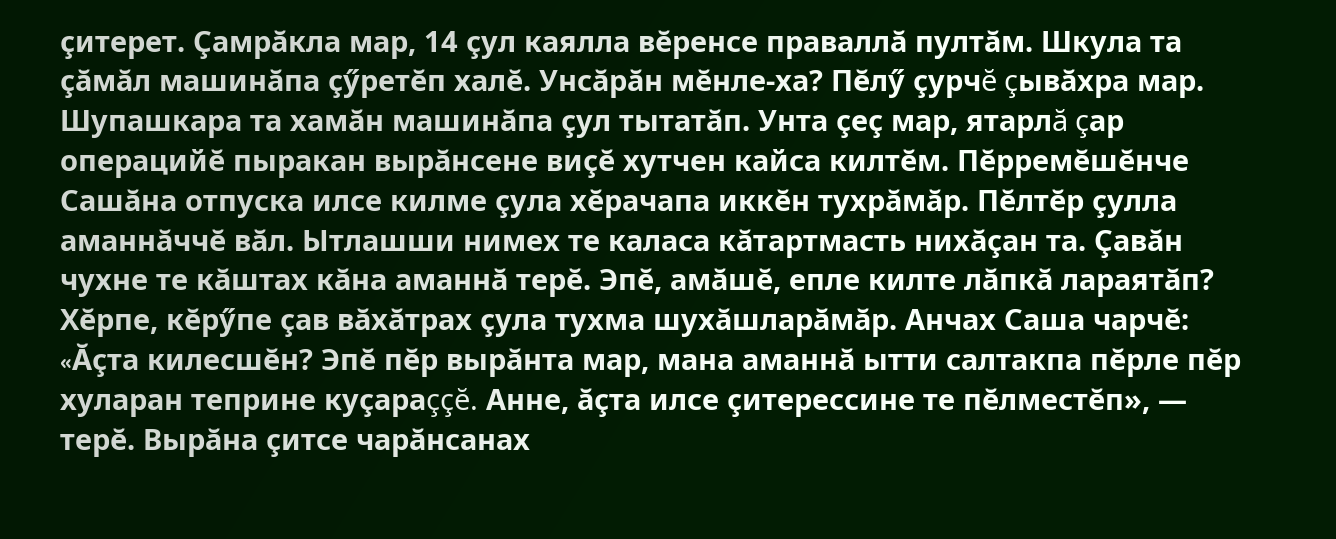çитерет. Çамрăкла мар, 14 çул каялла вĕренсе праваллă пултăм. Шкула та çăмăл машинăпа çӳретĕп халĕ. Унсăрăн мĕнле-ха? Пĕлӳ çурчĕ çывăхра мар. Шупашкара та хамăн машинăпа çул тытатăп. Унта çеç мар, ятарлă çар операцийĕ пыракан вырăнсене виçĕ хутчен кайса килтĕм. Пĕрремĕшĕнче Сашăна отпуска илсе килме çула хĕрачапа иккĕн тухрăмăр. Пĕлтĕр çулла аманнăччĕ вăл. Ытлашши нимех те каласа кăтартмасть нихăçан та. Çавăн чухне те кăштах кăна аманнă терĕ. Эпĕ, амăшĕ, епле килте лăпкă лараятăп? Хĕрпе, кĕрӳпе çав вăхăтрах çула тухма шухăшларăмăр. Анчах Саша чарчĕ: «Ăçта килесшĕн? Эпĕ пĕр вырăнта мар, мана аманнă ытти салтакпа пĕрле пĕр хуларан теприне куçараççĕ. Анне, ăçта илсе çитерессине те пĕлместĕп», — терĕ. Вырăна çитсе чарăнсанах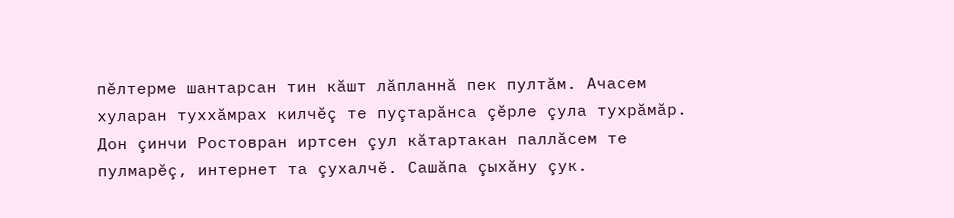пĕлтерме шантарсан тин кăшт лăпланнă пек пултăм. Ачасем хуларан туххăмрах килчĕç те пуçтарăнса çĕрле çула тухрăмăр. Дон çинчи Ростовран иртсен çул кăтартакан паллăсем те пулмарĕç, интернет та çухалчĕ. Сашăпа çыхăну çук.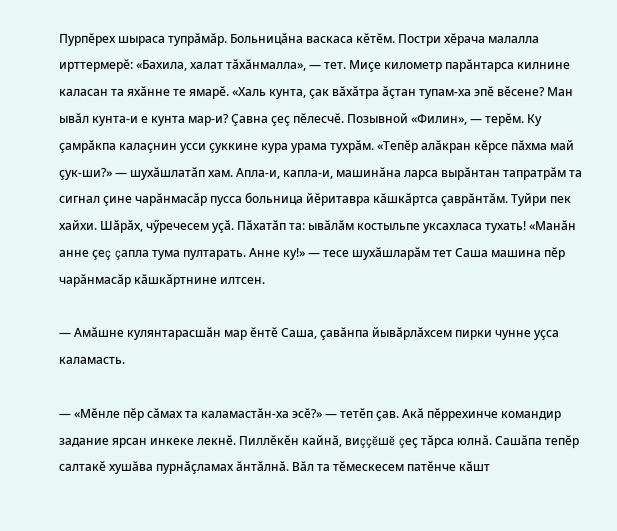Пурпĕрех шыраса тупрăмăр. Больницăна васкаса кĕтĕм. Постри хĕрача малалла ирттермерĕ: «Бахила, халат тăхăнмалла», — тет. Миçе километр парăнтарса килнине каласан та яхăнне те ямарĕ. «Халь кунта, çак вăхăтра ăçтан тупам-ха эпĕ вĕсене? Ман ывăл кунта-и е кунта мар-и? Çавна çеç пĕлесчĕ. Позывной «Филин», — терĕм. Ку çамрăкпа калаçнин усси çуккине кура урама тухрăм. «Тепĕр алăкран кĕрсе пăхма май çук-ши?» — шухăшлатăп хам. Апла-и, капла-и, машинăна ларса вырăнтан тапратрăм та сигнал çине чарăнмасăр пусса больница йĕритавра кăшкăртса çаврăнтăм. Туйри пек хайхи. Шăрăх, чӳречесем уçă. Пăхатăп та: ывăлăм костыльпе уксахласа тухать! «Манăн анне çеç çапла тума пултарать. Анне ку!» — тесе шухăшларăм тет Саша машина пĕр чарăнмасăр кăшкăртнине илтсен.

— Амăшне кулянтарасшăн мар ĕнтĕ Саша, çавăнпа йывăрлăхсем пирки чунне уçса каламасть.

— «Мĕнле пĕр сăмах та каламастăн-ха эсĕ?» — тетĕп çав. Акă пĕррехинче командир задание ярсан инкеке лекнĕ. Пиллĕкĕн кайнă, виççĕшĕ çеç тăрса юлнă. Сашăпа тепĕр салтакĕ хушăва пурнăçламах ăнтăлнă. Вăл та тĕмескесем патĕнче кăшт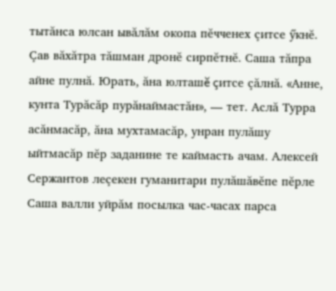тытăнса юлсан ывăлăм окопа пĕчченех çитсе ӳкнĕ. Çав вăхăтра тăшман дронĕ сирпĕтнĕ. Саша тăпра айне пулнă. Юрать, ăна юлташĕ çитсе çăлнă. «Анне, кунта Турăсăр пурăнаймастăн», — тет. Аслă Турра асăнмасăр, ăна мухтамасăр, унран пулăшу ыйтмасăр пĕр заданине те каймасть ачам. Алексей Сержантов леçекен гуманитари пулăшăвĕпе пĕрле Саша валли уйрăм посылка час-часах парса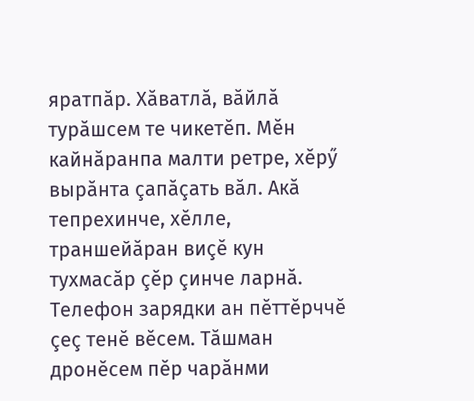яратпăр. Хăватлă, вăйлă турăшсем те чикетĕп. Мĕн кайнăранпа малти ретре, хĕрӳ вырăнта çапăçать вăл. Акă тепрехинче, хĕлле, траншейăран виçĕ кун тухмасăр çĕр çинче ларнă. Телефон зарядки ан пĕттĕрччĕ çеç тенĕ вĕсем. Тăшман дронĕсем пĕр чарăнми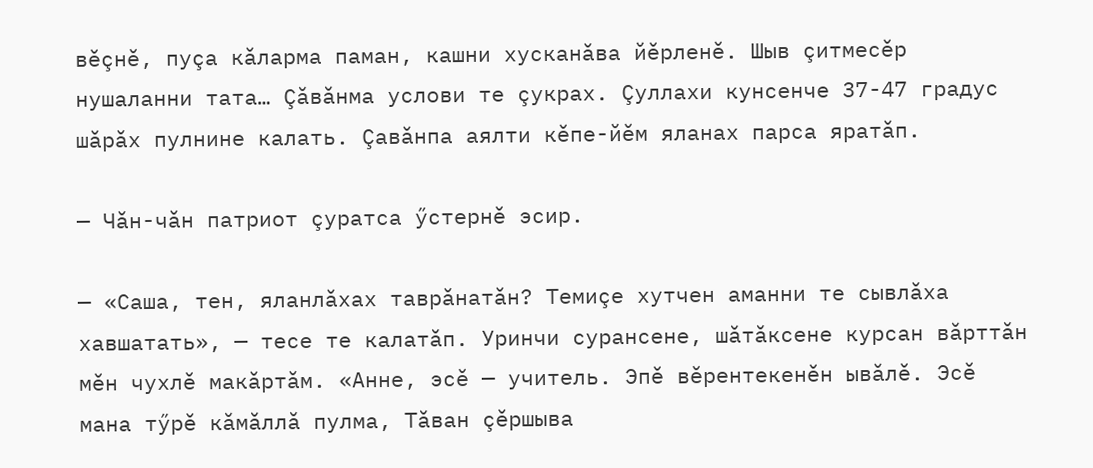вĕçнĕ, пуçа кăларма паман, кашни хусканăва йĕрленĕ. Шыв çитмесĕр нушаланни тата… Çăвăнма услови те çукрах. Çуллахи кунсенче 37-47 градус шăрăх пулнине калать. Çавăнпа аялти кĕпе-йĕм яланах парса яратăп.

— Чăн-чăн патриот çуратса ӳстернĕ эсир.

— «Саша, тен, яланлăхах таврăнатăн? Темиçе хутчен аманни те сывлăха хавшатать», — тесе те калатăп. Уринчи сурансене, шăтăксене курсан вăрттăн мĕн чухлĕ макăртăм. «Анне, эсĕ — учитель. Эпĕ вĕрентекенĕн ывăлĕ. Эсĕ мана тӳрĕ кăмăллă пулма, Тăван çĕршыва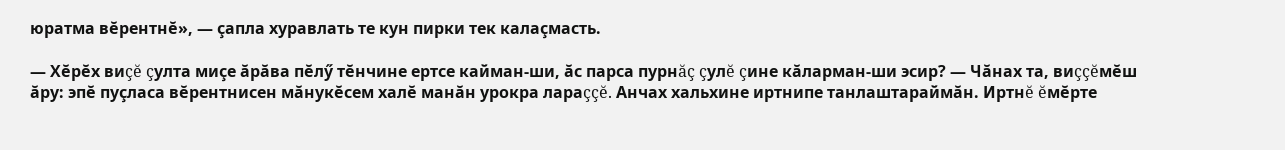юратма вĕрентнĕ», — çапла хуравлать те кун пирки тек калаçмасть.

— Хĕрĕх виçĕ çулта миçе ăрăва пĕлӳ тĕнчине ертсе кайман-ши, ăс парса пурнăç çулĕ çине кăларман-ши эсир? — Чăнах та, виççĕмĕш ăру: эпĕ пуçласа вĕрентнисен мăнукĕсем халĕ манăн урокра лараççĕ. Анчах хальхине иртнипе танлаштараймăн. Иртнĕ ĕмĕрте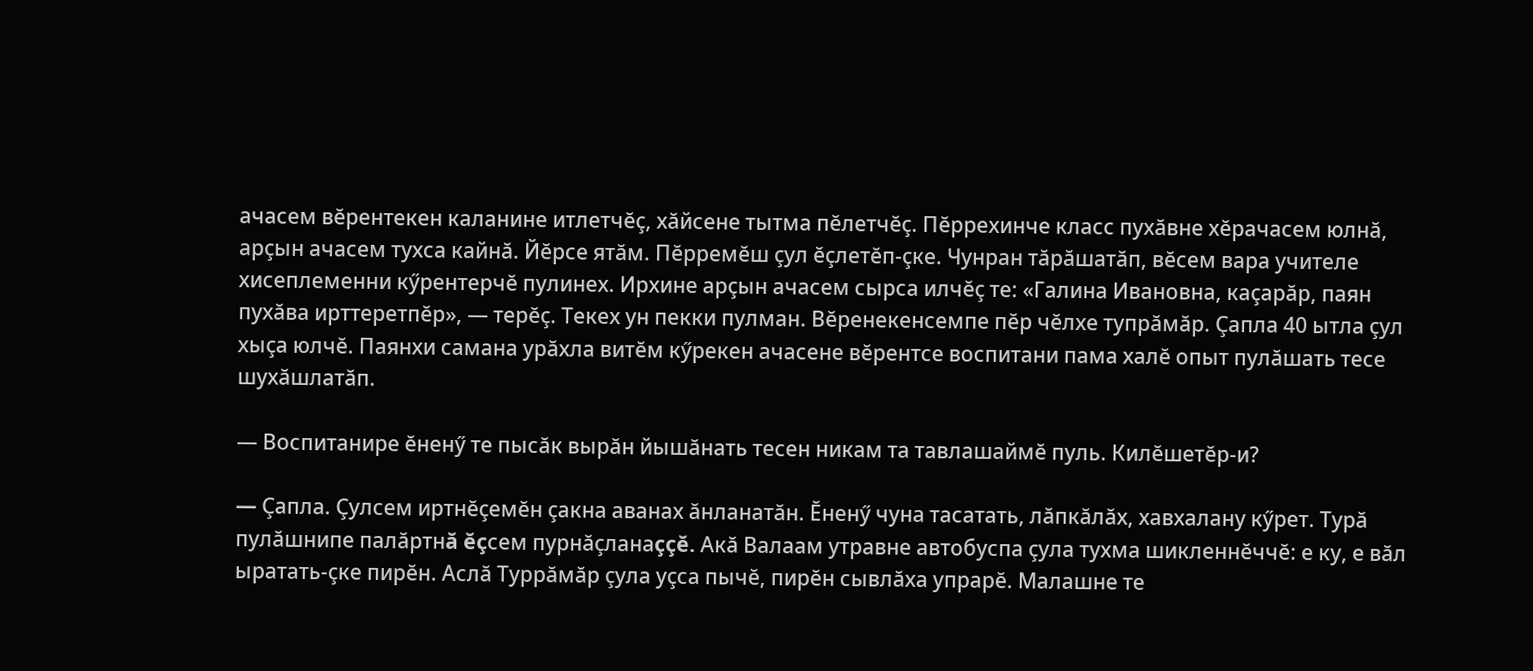ачасем вĕрентекен каланине итлетчĕç, хăйсене тытма пĕлетчĕç. Пĕррехинче класс пухăвне хĕрачасем юлнă, арçын ачасем тухса кайнă. Йĕрсе ятăм. Пĕрремĕш çул ĕçлетĕп-çке. Чунран тăрăшатăп, вĕсем вара учителе хисеплеменни кӳрентерчĕ пулинех. Ирхине арçын ачасем сырса илчĕç те: «Галина Ивановна, каçарăр, паян пухăва ирттеретпĕр», — терĕç. Текех ун пекки пулман. Вĕренекенсемпе пĕр чĕлхе тупрăмăр. Çапла 40 ытла çул хыçа юлчĕ. Паянхи самана урăхла витĕм кӳрекен ачасене вĕрентсе воспитани пама халĕ опыт пулăшать тесе шухăшлатăп.

— Воспитанире ĕненӳ те пысăк вырăн йышăнать тесен никам та тавлашаймĕ пуль. Килĕшетĕр-и?

— Çапла. Çулсем иртнĕçемĕн çакна аванах ăнланатăн. Ĕненӳ чуна тасатать, лăпкăлăх, хавхалану кӳрет. Турă пулăшнипе палăртнă ĕçсем пурнăçланаççĕ. Акă Валаам утравне автобуспа çула тухма шикленнĕччĕ: е ку, е вăл ыратать-çке пирĕн. Аслă Туррăмăр çула уçса пычĕ, пирĕн сывлăха упрарĕ. Малашне те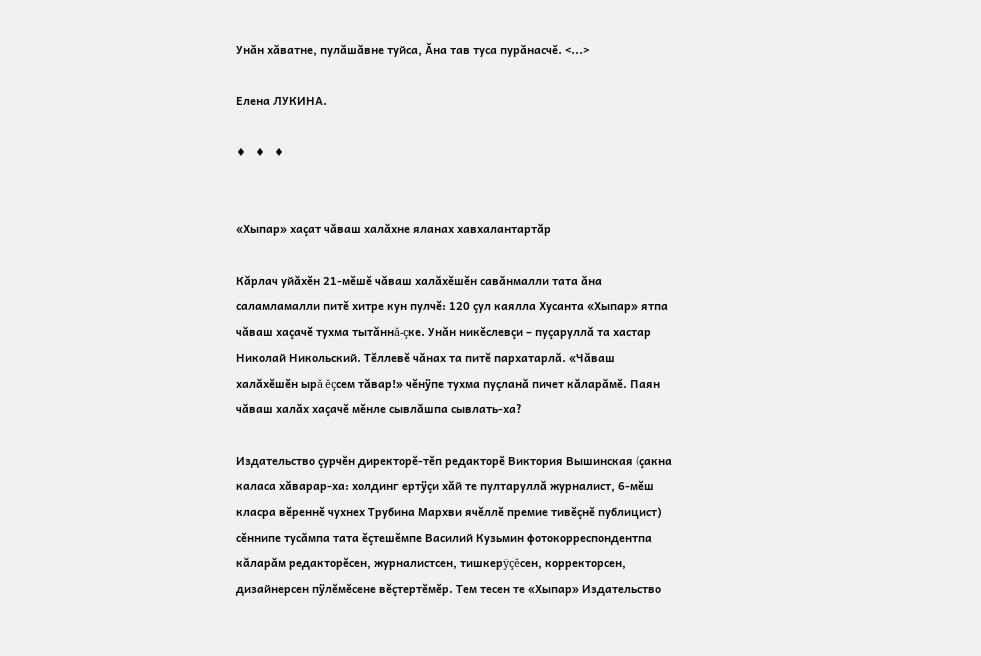Унăн хăватне, пулăшăвне туйса, Ăна тав туса пурăнасчĕ. <...>

Елена ЛУКИНА.

♦   ♦   ♦


«Хыпар» хаçат чăваш халăхне яланах хавхалантартăр

Кăрлач уйăхĕн 21-мĕшĕ чăваш халăхĕшĕн савăнмалли тата ăна саламламалли питĕ хитре кун пулчĕ: 120 çул каялла Хусанта «Хыпар» ятпа чăваш хаçачĕ тухма тытăннă-çке. Унăн никĕслевçи – пуçаруллă та хастар Николай Никольский. Тĕллевĕ чăнах та питĕ пархатарлă. «Чăваш халăхĕшĕн ырă ĕçсем тăвар!» чĕнÿпе тухма пуçланă пичет кăларăмĕ. Паян чăваш халăх хаçачĕ мĕнле сывлăшпа сывлать-ха?

Издательство çурчĕн директорĕ-тĕп редакторĕ Виктория Вышинская (çакна каласа хăварар-ха: холдинг ертÿçи хăй те пултаруллă журналист, 6-мĕш класра вĕреннĕ чухнех Трубина Мархви ячĕллĕ премие тивĕçнĕ публицист) сĕннипе тусăмпа тата ĕçтешĕмпе Василий Кузьмин фотокорреспондентпа кăларăм редакторĕсен, журналистсен, тишкерÿçĕсен, корректорсен, дизайнерсен пÿлĕмĕсене вĕçтертĕмĕр. Тем тесен те «Хыпар» Издательство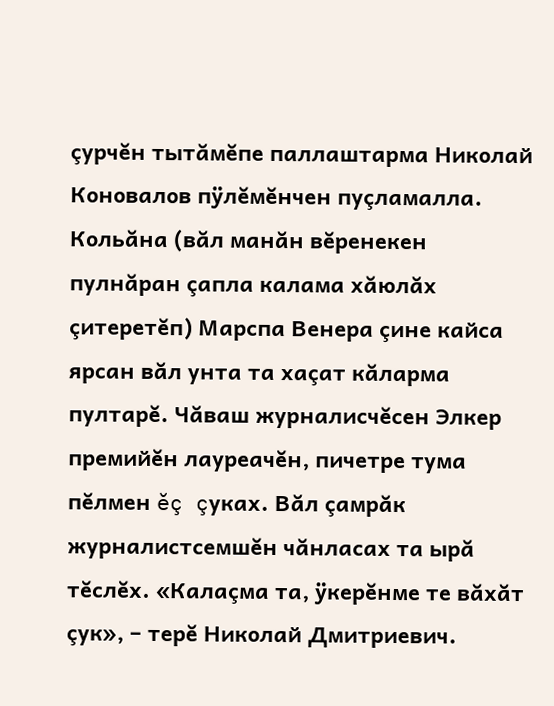çурчĕн тытăмĕпе паллаштарма Николай Коновалов пÿлĕмĕнчен пуçламалла. Кольăна (вăл манăн вĕренекен пулнăран çапла калама хăюлăх çитеретĕп) Марспа Венера çине кайса ярсан вăл унта та хаçат кăларма пултарĕ. Чăваш журналисчĕсен Элкер премийĕн лауреачĕн, пичетре тума пĕлмен ĕç çуках. Вăл çамрăк журналистсемшĕн чăнласах та ырă тĕслĕх. «Калаçма та, ÿкерĕнме те вăхăт çук», – терĕ Николай Дмитриевич.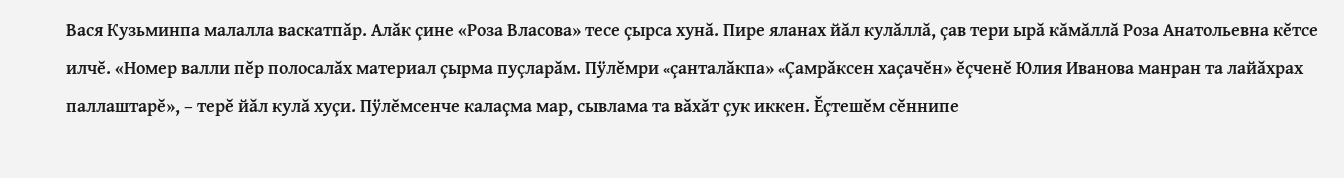Вася Кузьминпа малалла васкатпăр. Алăк çине «Роза Власова» тесе çырса хунă. Пире яланах йăл кулăллă, çав тери ырă кăмăллă Роза Анатольевна кĕтсе илчĕ. «Номер валли пĕр полосалăх материал çырма пуçларăм. Пÿлĕмри «çанталăкпа» «Çамрăксен хаçачĕн» ĕçченĕ Юлия Иванова манран та лайăхрах паллаштарĕ», – терĕ йăл кулă хуçи. Пÿлĕмсенче калаçма мар, сывлама та вăхăт çук иккен. Ĕçтешĕм сĕннипе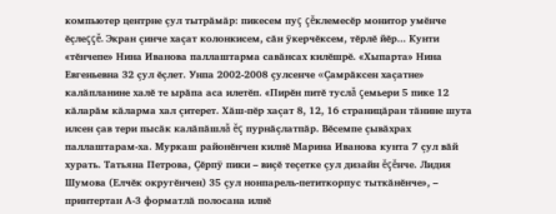компьютер центрне çул тытрăмăр: пикесем пуç çĕклемесĕр монитор умĕнче ĕçлеççĕ. Экран çинче хаçат колонкисем, сăн ÿкерчĕксем, тĕрлĕ йĕр... Кунти «тĕнчепе» Нина Иванова паллаштарма савăнсах килĕшрĕ. «Хыпарта» Нина Евгеньевна 32 çул ĕçлет. Унпа 2002-2008 çулсенче «Çамрăксен хаçатне» калăпланине халĕ те ырăпа аса илетĕп. «Пирĕн питĕ туслă çемьери 5 пике 12 кăларăм кăларма хал çитерет. Хăш-пĕр хаçат 8, 12, 16 страницăран тăнине шута илсен çав тери пысăк калăпăшлă ĕç пурнăçлатпăр. Вĕсемпе çывăхрах паллаштарам-ха. Муркаш районĕнчен килнĕ Марина Иванова кунта 7 çул вăй хурать. Татьяна Петрова, Çĕрпÿ пики – виçĕ теçетке çул дизайн ĕçĕнче. Лидия Шумова (Елчĕк округĕнчен) 35 çул нонпарель-петиткорпус тыткăнĕнче», – принтертан А-3 форматлă полосана илнĕ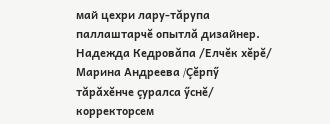май цехри лару-тăрупа паллаштарчĕ опытлă дизайнер. Надежда Кедровăпа /Елчĕк хĕрĕ/ Марина Андреева /Çĕрпӳ тăрăхĕнче çуралса ӳснĕ/ корректорсем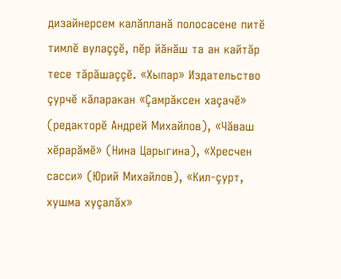дизайнерсем калăпланă полосасене питĕ тимлĕ вулаççĕ, пĕр йăнăш та ан кайтăр тесе тăрăшаççĕ. «Хыпар» Издательство çурчĕ кăларакан «Çамрăксен хаçачĕ» (редакторĕ Андрей Михайлов), «Чăваш хĕрарăмĕ» (Нина Царыгина), «Хресчен сасси» (Юрий Михайлов), «Кил-çурт, хушма хуçалăх»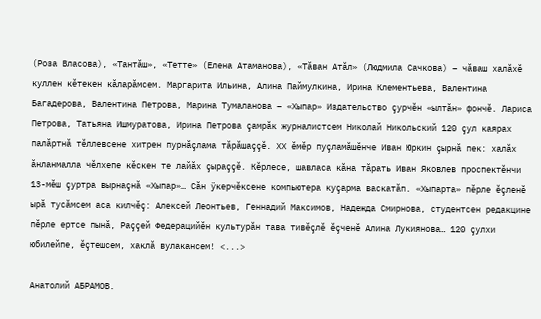(Роза Власова), «Тантăш», «Тетте» (Елена Атаманова), «Тăван Атăл» (Людмила Сачкова) – чăваш халăхĕ куллен кĕтекен кăларăмсем. Маргарита Ильина, Алина Паймулкина, Ирина Клементьева, Валентина Багадерова, Валентина Петрова, Марина Тумаланова – «Хыпар» Издательство çурчĕн «ылтăн» фончĕ. Лариса Петрова, Татьяна Ишмуратова, Ирина Петрова çамрăк журналистсем Николай Никольский 120 çул каярах палăртнă тĕллевсене хитрен пурнăçлама тăрăшаççĕ. ХХ ĕмĕр пуçламăшĕнче Иван Юркин çырнă пек: халăх ăнланмалла чĕлхепе кĕскен те лайăх çыраççĕ. Кĕрлесе, шавласа кăна тăрать Иван Яковлев проспектĕнчи 13-мĕш çуртра вырнаçнă «Хыпар»… Сăн ÿкерчĕксене компьютера куçарма васкатăп. «Хыпарта» пĕрле ĕçленĕ ырă тусăмсем аса килчĕç: Алексей Леонтьев, Геннадий Максимов, Надежда Смирнова, студентсен редакцине пĕрле ертсе пынă, Раççей Федерацийĕн культурăн тава тивĕçлĕ ĕçченĕ Алина Лукиянова… 120 çулхи юбилейпе, ĕçтешсем, хаклă вулакансем! <...>

Анатолий АБРАМОВ.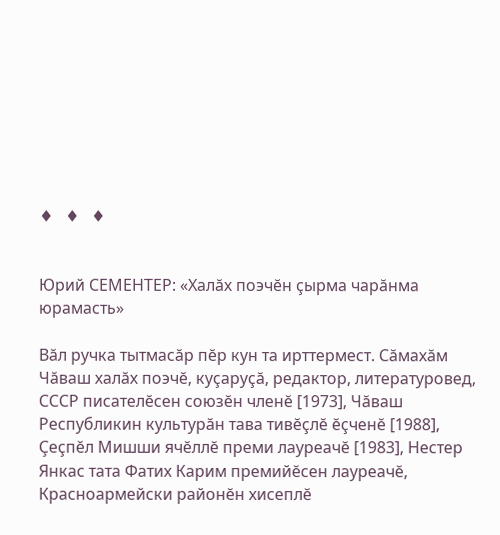♦   ♦   ♦


Юрий СЕМЕНТЕР: «Халăх поэчĕн çырма чарăнма юрамасть»

Вăл ручка тытмасăр пĕр кун та ирттермест. Сăмахăм Чăваш халăх поэчĕ, куçаруçă, редактор, литературовед, СССР писателĕсен союзĕн членĕ [1973], Чăваш Республикин культурăн тава тивĕçлĕ ĕçченĕ [1988], Çеçпĕл Мишши ячĕллĕ преми лауреачĕ [1983], Нестер Янкас тата Фатих Карим премийĕсен лауреачĕ, Красноармейски районĕн хисеплĕ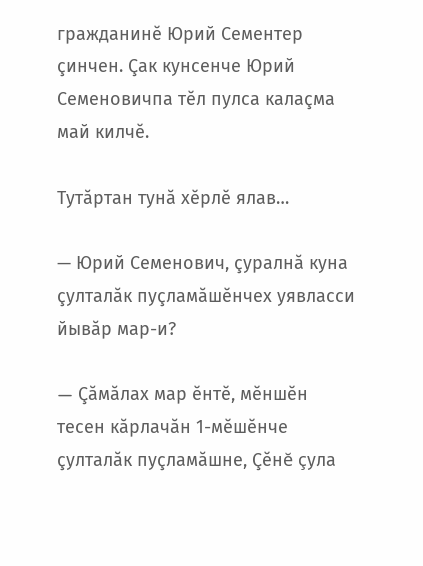гражданинĕ Юрий Сементер çинчен. Çак кунсенче Юрий Семеновичпа тĕл пулса калаçма май килчĕ.

Тутăртан тунă хĕрлĕ ялав…

— Юрий Семенович, çуралнă куна çулталăк пуçламăшĕнчех уявласси йывăр мар-и?

— Çăмăлах мар ĕнтĕ, мĕншĕн тесен кăрлачăн 1-мĕшĕнче çулталăк пуçламăшне, Çĕнĕ çула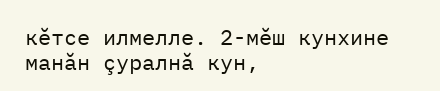кĕтсе илмелле. 2-мĕш кунхине манăн çуралнă кун,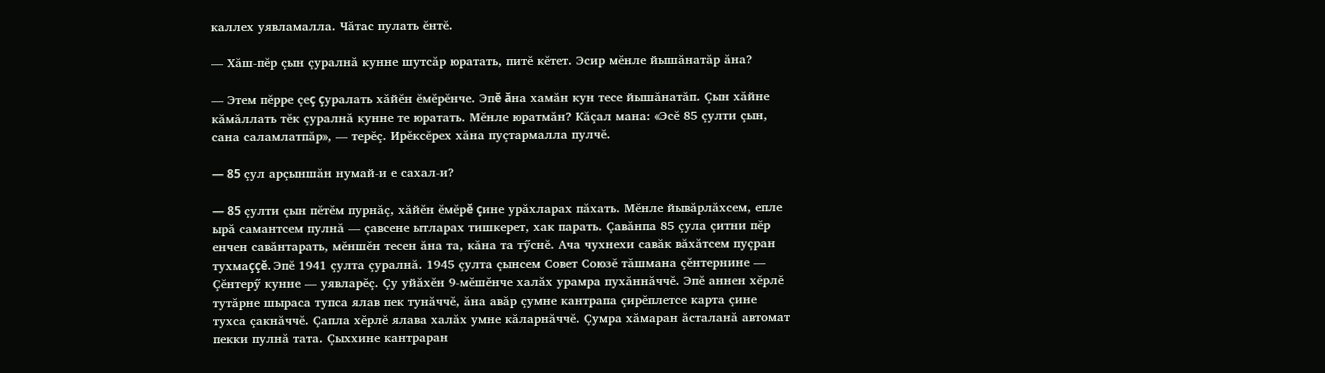каллех уявламалла. Чăтас пулать ĕнтĕ.

— Хăш-пĕр çын çуралнă кунне шутсăр юратать, питĕ кĕтет. Эсир мĕнле йышăнатăр ăна?

— Этем пĕрре çеç çуралать хăйĕн ĕмĕрĕнче. Эпĕ ăна хамăн кун тесе йышăнатăп. Çын хăйне кăмăллать тĕк çуралнă кунне те юратать. Мĕнле юратмăн? Кăçал мана: «Эсĕ 85 çулти çын, сана саламлатпăр», — терĕç. Ирĕксĕрех хăна пуçтармалла пулчĕ.

— 85 çул арçыншăн нумай-и е сахал-и?

— 85 çулти çын пĕтĕм пурнăç, хăйĕн ĕмĕрĕ çине урăхларах пăхать. Мĕнле йывăрлăхсем, епле ырă самантсем пулнă — çавсене ытларах тишкерет, хак парать. Çавăнпа 85 çула çитни пĕр енчен савăнтарать, мĕншĕн тесен ăна та, кăна та тӳснĕ. Ача чухнехи савăк вăхăтсем пуçран тухмаççĕ. Эпĕ 1941 çулта çуралнă. 1945 çулта çынсем Совет Союзĕ тăшмана çĕнтернине — Çĕнтерӳ кунне — уявларĕç. Çу уйăхĕн 9-мĕшĕнче халăх урамра пухăннăччĕ. Эпĕ аннен хĕрлĕ тутăрне шыраса тупса ялав пек тунăччĕ, ăна авăр çумне кантрапа çирĕплетсе карта çине тухса çакнăччĕ. Çапла хĕрлĕ ялава халăх умне кăларнăччĕ. Çумра хăмаран ăсталанă автомат пекки пулнă тата. Çыххине кантраран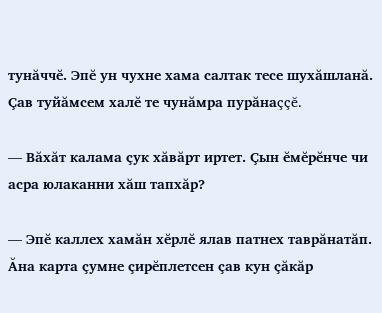тунăччĕ. Эпĕ ун чухне хама салтак тесе шухăшланă. Çав туйăмсем халĕ те чунăмра пурăнаççĕ.

— Вăхăт калама çук хăвăрт иртет. Çын ĕмĕрĕнче чи асра юлаканни хăш тапхăр?

— Эпĕ каллех хамăн хĕрлĕ ялав патнех таврăнатăп. Ăна карта çумне çирĕплетсен çав кун çăкăр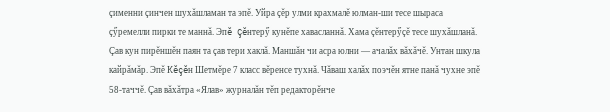çименни çинчен шухăшламан та эпĕ. Уйра çĕр улми крахмалĕ юлман-ши тесе шыраса çӳремелли пирки те маннă. Эпĕ Çĕнтерӳ кунĕпе хавасланнă. Хама çĕнтерӳçĕ тесе шухăшланă. Çав кун пирĕншĕн паян та çав тери хаклă. Маншăн чи асра юлни — ачалăх вăхăчĕ. Унтан шкула кайрăмăр. Эпĕ Кĕçĕн Шетмĕре 7 класс вĕренсе тухнă. Чăваш халăх поэчĕн ятне панă чухне эпĕ 58-таччĕ. Çав вăхăтра «Ялав» журналăн тĕп редакторĕнче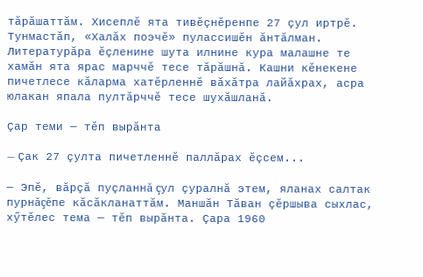тăрăшаттăм. Хисеплĕ ята тивĕçнĕренпе 27 çул иртрĕ. Тунмастăп, «Халăх поэчĕ» пулассишĕн ăнтăлман. Литературăра ĕçленине шута илнине кура малашне те хамăн ята ярас марччĕ тесе тăрăшнă. Кашни кĕнекене пичетлесе кăларма хатĕрленнĕ вăхăтра лайăхрах, асра юлакан япала пултăрччĕ тесе шухăшланă.

Çар теми — тĕп вырăнта

— Çак 27 çулта пичетленнĕ паллăрах ĕçсем...

— Эпĕ, вăрçă пуçланнă çул çуралнă этем, яланах салтак пурнăçĕпе кăсăкланаттăм. Маншăн Тăван çĕршыва сыхлас, хӳтĕлес тема — тĕп вырăнта. Çара 1960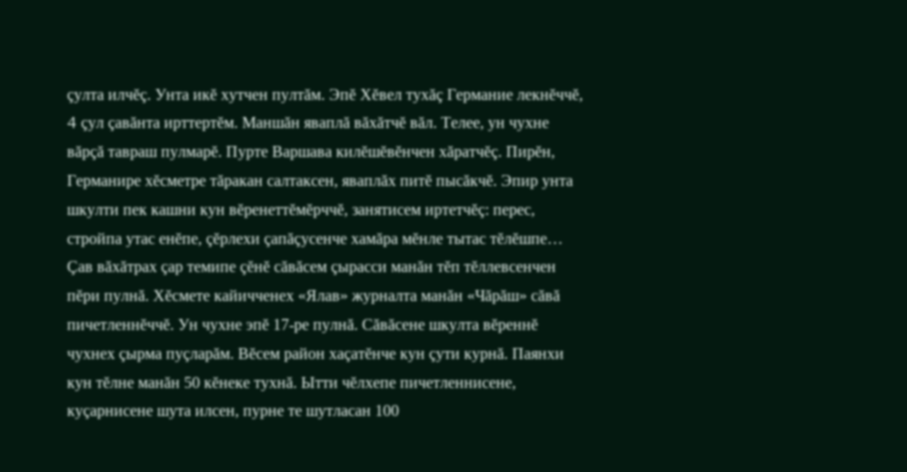çулта илчĕç. Унта икĕ хутчен пултăм. Эпĕ Хĕвел тухăç Германие лекнĕччĕ, 4 çул çавăнта ирттертĕм. Маншăн яваплă вăхăтчĕ вăл. Телее, ун чухне вăрçă тавраш пулмарĕ. Пурте Варшава килĕшĕвĕнчен хăратчĕç. Пирĕн, Германире хĕсметре тăракан салтаксен, яваплăх питĕ пысăкчĕ. Эпир унта шкулти пек кашни кун вĕренеттĕмĕрччĕ, занятисем иртетчĕç: перес, стройпа утас енĕпе, çĕрлехи çапăçусенче хамăра мĕнле тытас тĕлĕшпе… Çав вăхăтрах çар темипе çĕнĕ сăвăсем çырасси манăн тĕп тĕллевсенчен пĕри пулнă. Хĕсмете кайичченех «Ялав» журналта манăн «Чăрăш» сăвă пичетленнĕччĕ. Ун чухне эпĕ 17-ре пулнă. Сăвăсене шкулта вĕреннĕ чухнех çырма пуçларăм. Вĕсем район хаçатĕнче кун çути курнă. Паянхи кун тĕлне манăн 50 кĕнеке тухнă. Ытти чĕлхепе пичетленнисене, куçарнисене шута илсен, пурне те шутласан 100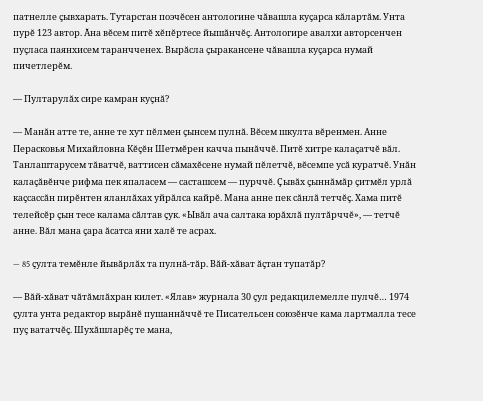патнелле çывхарать. Тутарстан поэчĕсен антологине чăвашла куçарса кăлартăм. Унта пурĕ 123 автор. Ăна вĕсем питĕ хĕпĕртесе йышăнчĕç. Антологире авалхи авторсенчен пуçласа паянхисем таранчченех. Вырăсла çыракансене чăвашла куçарса нумай пичетлерĕм.

— Пултарулăх сире камран куçнă?

— Манăн атте те, анне те хут пĕлмен çынсем пулнă. Вĕсем шкулта вĕренмен. Анне Перасковья Михайловна Кĕçĕн Шетмĕрен качча пынăччĕ. Питĕ хитре калаçатчĕ вăл. Танлаштарусем тăватчĕ, ваттисен сăмахĕсене нумай пĕлетчĕ, вĕсемпе усă куратчĕ. Унăн калаçăвĕнче рифма пек япаласем — састашсем — пурччĕ. Çывăх çыннăмăр çитмĕл урлă каçсассăн пирĕнтен яланлăхах уйрăлса кайрĕ. Мана анне пек сăнлă тетчĕç. Хама питĕ телейсĕр çын тесе калама сăлтав çук. «Ывăл ача салтака юрăхлă пултăрччĕ», — тетчĕ анне. Вăл мана çара ăсатса яни халĕ те асрах.

— 85 çулта темĕнле йывăрлăх та пулнă-тăр. Вăй-хăват ăçтан тупатăр?

— Вăй-хăват чăтăмлăхран килет. «Ялав» журнала 30 çул редакцилемелле пулчĕ… 1974 çулта унта редактор вырăнĕ пушаннăччĕ те Писательсен союзĕнче кама лартмалла тесе пуç вататчĕç. Шухăшларĕç те мана,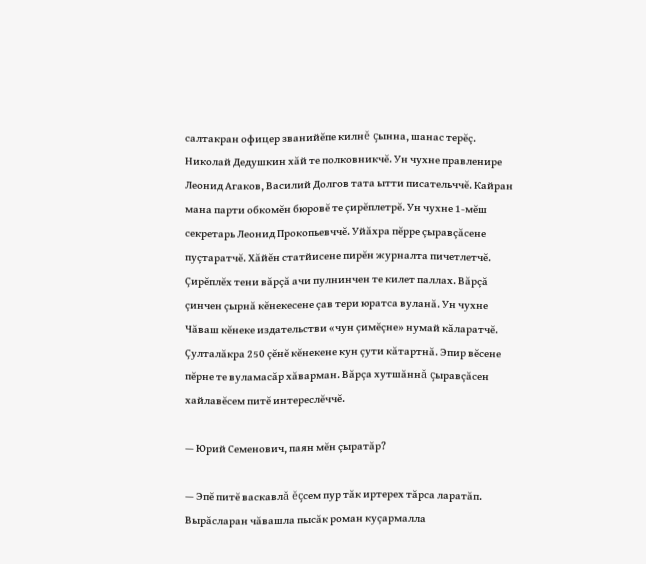салтакран офицер званийĕпе килнĕ çынна, шанас терĕç. Николай Дедушкин хăй те полковникчĕ. Ун чухне правленире Леонид Агаков, Василий Долгов тата ытти писательччĕ. Кайран мана парти обкомĕн бюровĕ те çирĕплетрĕ. Ун чухне 1-мĕш секретарь Леонид Прокопьевччĕ. Уйăхра пĕрре çыравçăсене пуçтаратчĕ. Хăйĕн статйисене пирĕн журналта пичетлетчĕ. Çирĕплĕх тени вăрçă ачи пулнинчен те килет паллах. Вăрçă çинчен çырнă кĕнекесене çав тери юратса вуланă. Ун чухне Чăваш кĕнеке издательстви «чун çимĕçне» нумай кăларатчĕ. Çулталăкра 250 çĕнĕ кĕнекене кун çути кăтартнă. Эпир вĕсене пĕрне те вуламасăр хăварман. Вăрçа хутшăннă çыравçăсен хайлавĕсем питĕ интереслĕччĕ.

— Юрий Семенович, паян мĕн çыратăр?

— Эпĕ питĕ васкавлă ĕçсем пур тăк иртерех тăрса ларатăп. Вырăсларан чăвашла пысăк роман куçармалла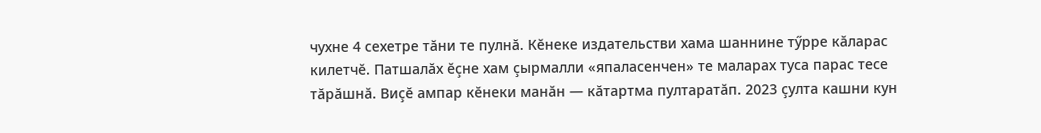чухне 4 сехетре тăни те пулнă. Кĕнеке издательстви хама шаннине тӳрре кăларас килетчĕ. Патшалăх ĕçне хам çырмалли «япаласенчен» те маларах туса парас тесе тăрăшнă. Виçĕ ампар кĕнеки манăн — кăтартма пултаратăп. 2023 çулта кашни кун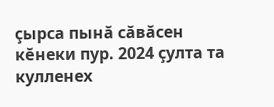çырса пынă сăвăсен кĕнеки пур. 2024 çулта та кулленех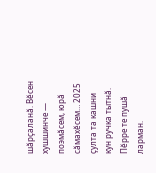шăрçаланă. Вĕсен хушшинче — поэмăсем, юрă сăмахĕсем… 2025 çулта та кашни кун ручка тытнă. Пĕрре те пушă ларман.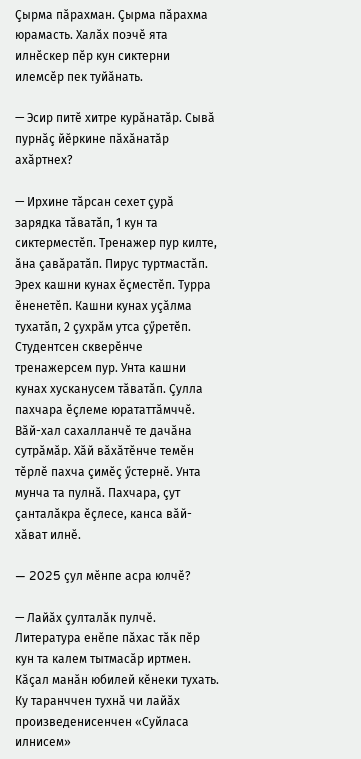Çырма пăрахман. Çырма пăрахма юрамасть. Халăх поэчĕ ята илнĕскер пĕр кун сиктерни илемсĕр пек туйăнать.

— Эсир питĕ хитре курăнатăр. Сывă пурнăç йĕркине пăхăнатăр ахăртнех?

— Ирхине тăрсан сехет çурă зарядка тăватăп, 1 кун та сиктерместĕп. Тренажер пур килте, ăна çавăратăп. Пирус туртмастăп. Эрех кашни кунах ĕçместĕп. Турра ĕненетĕп. Кашни кунах уçăлма тухатăп, 2 çухрăм утса çӳретĕп. Студентсен скверĕнче тренажерсем пур. Унта кашни кунах хусканусем тăватăп. Çулла пахчара ĕçлеме юрататтăмччĕ. Вăй-хал сахалланчĕ те дачăна сутрăмăр. Хăй вăхăтĕнче темĕн тĕрлĕ пахча çимĕç ӳстернĕ. Унта мунча та пулнă. Пахчара, çут çанталăкра ĕçлесе, канса вăй-хăват илнĕ.

— 2025 çул мĕнпе асра юлчĕ?

— Лайăх çулталăк пулчĕ. Литература енĕпе пăхас тăк пĕр кун та калем тытмасăр иртмен. Кăçал манăн юбилей кĕнеки тухать. Ку таранччен тухнă чи лайăх произведенисенчен «Суйласа илнисем»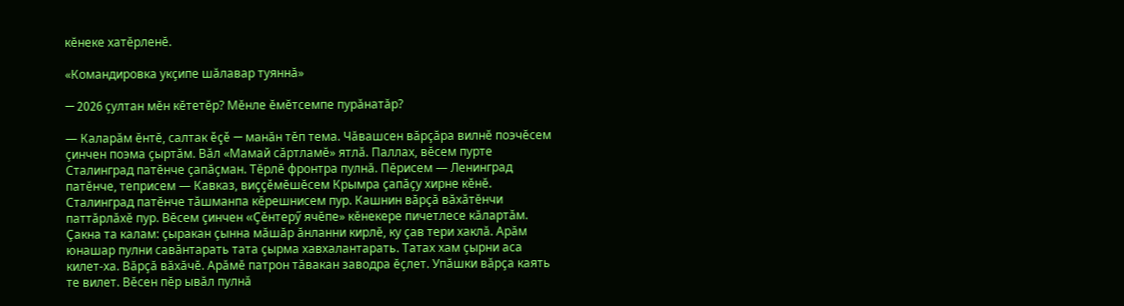кĕнеке хатĕрленĕ.

«Командировка укçипе шăлавар туяннă»

— 2026 çултан мĕн кĕтетĕр? Мĕнле ĕмĕтсемпе пурăнатăр?

— Каларăм ĕнтĕ, салтак ĕçĕ — манăн тĕп тема. Чăвашсен вăрçăра вилнĕ поэчĕсем çинчен поэма çыртăм. Вăл «Мамай сăртламĕ» ятлă. Паллах, вĕсем пурте Сталинград патĕнче çапăçман. Тĕрлĕ фронтра пулнă. Пĕрисем — Ленинград патĕнче, теприсем — Кавказ, виççĕмĕшĕсем Крымра çапăçу хирне кĕнĕ. Сталинград патĕнче тăшманпа кĕрешнисем пур. Кашнин вăрçă вăхăтĕнчи паттăрлăхĕ пур. Вĕсем çинчен «Çĕнтерӳ ячĕпе» кĕнекере пичетлесе кăлартăм. Çакна та калам: çыракан çынна мăшăр ăнланни кирлĕ, ку çав тери хаклă. Арăм юнашар пулни савăнтарать тата çырма хавхалантарать. Татах хам çырни аса килет-ха. Вăрçă вăхăчĕ. Арăмĕ патрон тăвакан заводра ĕçлет. Упăшки вăрçа каять те вилет. Вĕсен пĕр ывăл пулнă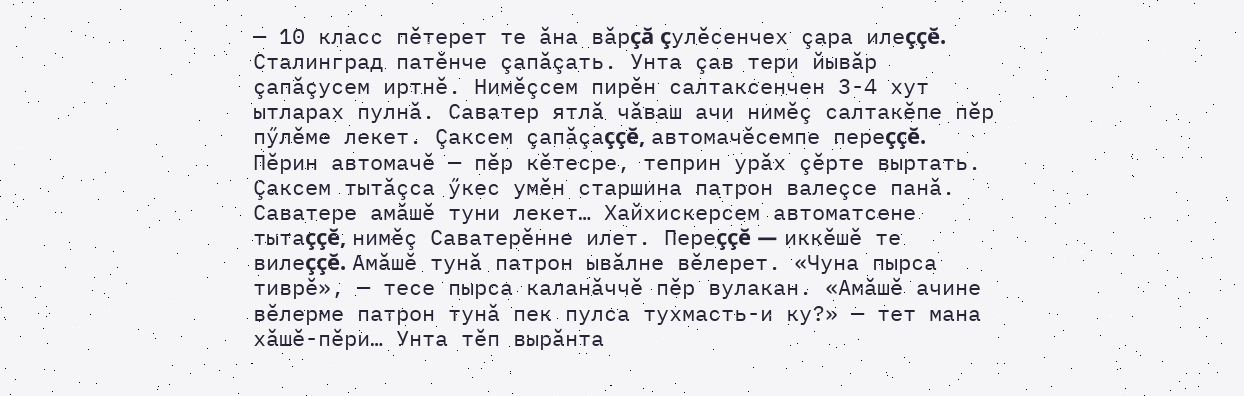— 10 класс пĕтерет те ăна вăрçă çулĕсенчех çара илеççĕ. Сталинград патĕнче çапăçать. Унта çав тери йывăр çапăçусем иртнĕ. Нимĕçсем пирĕн салтаксенчен 3-4 хут ытларах пулнă. Саватер ятлă чăваш ачи нимĕç салтакĕпе пĕр пӳлĕме лекет. Çаксем çапăçаççĕ, автомачĕсемпе переççĕ. Пĕрин автомачĕ — пĕр кĕтесре, теприн урăх çĕрте выртать. Çаксем тытăçса ӳкес умĕн старшина патрон валеçсе панă. Саватере амăшĕ туни лекет… Хайхискерсем автоматсене тытаççĕ, нимĕç Саватерĕнне илет. Переççĕ — иккĕшĕ те вилеççĕ. Амăшĕ тунă патрон ывăлне вĕлерет. «Чуна пырса тиврĕ», — тесе пырса каланăччĕ пĕр вулакан. «Амăшĕ ачине вĕлерме патрон тунă пек пулса тухмасть-и ку?» — тет мана хăшĕ-пĕри… Унта тĕп вырăнта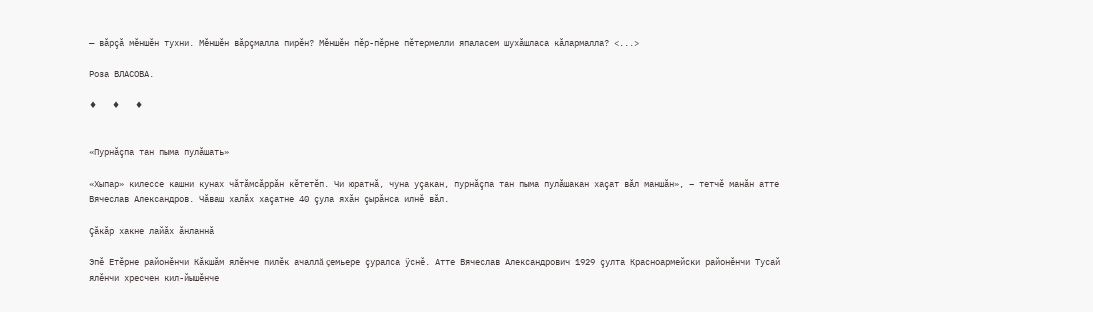— вăрçă мĕншĕн тухни. Мĕншĕн вăрçмалла пирĕн? Мĕншĕн пĕр-пĕрне пĕтермелли япаласем шухăшласа кăлармалла? <...>

Роза ВЛАСОВА.

♦   ♦   ♦


«Пурнăçпа тан пыма пулăшать»

«Хыпар» килессе кашни кунах чăтăмсăррăн кĕтетĕп. Чи юратнă, чуна уçакан, пурнăçпа тан пыма пулăшакан хаçат вăл маншăн», – тетчĕ манăн атте Вячеслав Александров. Чăваш халăх хаçатне 40 çула яхăн çырăнса илнĕ вăл.

Çăкăр хакне лайăх ăнланнă

Эпĕ Етĕрне районĕнчи Кăкшăм ялĕнче пилĕк ачаллă çемьере çуралса ÿснĕ. Атте Вячеслав Александрович 1929 çулта Красноармейски районĕнчи Тусай ялĕнчи хресчен кил-йышĕнче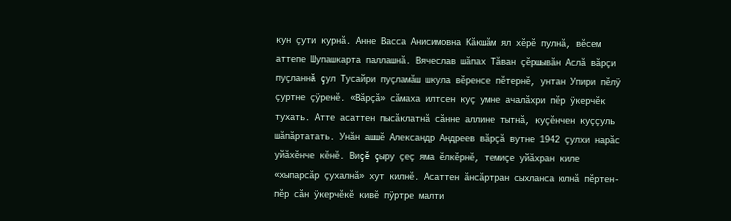кун çути курнă. Анне Васса Анисимовна Кăкшăм ял хĕрĕ пулнă, вĕсем аттепе Шупашкарта паллашнă. Вячеслав шăпах Тăван çĕршывăн Аслă вăрçи пуçланнă çул Тусайри пуçламăш шкула вĕренсе пĕтернĕ, унтан Упири пĕлÿ çуртне çÿренĕ. «Вăрçă» сăмаха илтсен куç умне ачалăхри пĕр ÿкерчĕк тухать. Атте асаттен пысăклатнă сăнне аллине тытнă, куçĕнчен куççуль шăпăртатать. Унăн ашшĕ Александр Андреев вăрçă вутне 1942 çулхи нарăс уйăхĕнче кĕнĕ. Виçĕ çыру çеç яма ĕлкĕрнĕ, темиçе уйăхран киле «хыпарсăр çухалнă» хут килнĕ. Асаттен ăнсăртран сыхланса юлнă пĕртен-пĕр сăн ÿкерчĕкĕ кивĕ пÿртре малти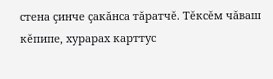стена çинче çакăнса тăратчĕ. Тĕксĕм чăваш кĕпипе, хурарах карттус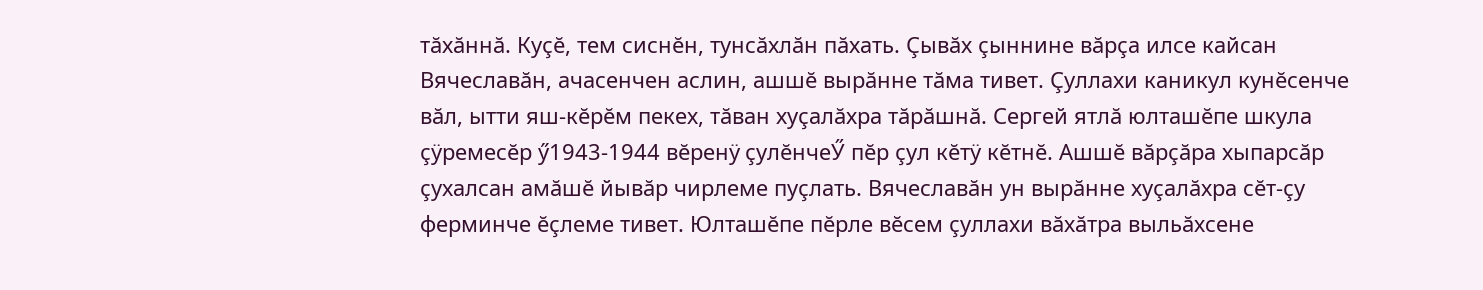тăхăннă. Куçĕ, тем сиснĕн, тунсăхлăн пăхать. Çывăх çыннине вăрçа илсе кайсан Вячеславăн, ачасенчен аслин, ашшĕ вырăнне тăма тивет. Çуллахи каникул кунĕсенче вăл, ытти яш-кĕрĕм пекех, тăван хуçалăхра тăрăшнă. Сергей ятлă юлташĕпе шкула çÿремесĕр ӳ1943-1944 вĕренÿ çулĕнчеӲ пĕр çул кĕтÿ кĕтнĕ. Ашшĕ вăрçăра хыпарсăр çухалсан амăшĕ йывăр чирлеме пуçлать. Вячеславăн ун вырăнне хуçалăхра сĕт-çу ферминче ĕçлеме тивет. Юлташĕпе пĕрле вĕсем çуллахи вăхăтра выльăхсене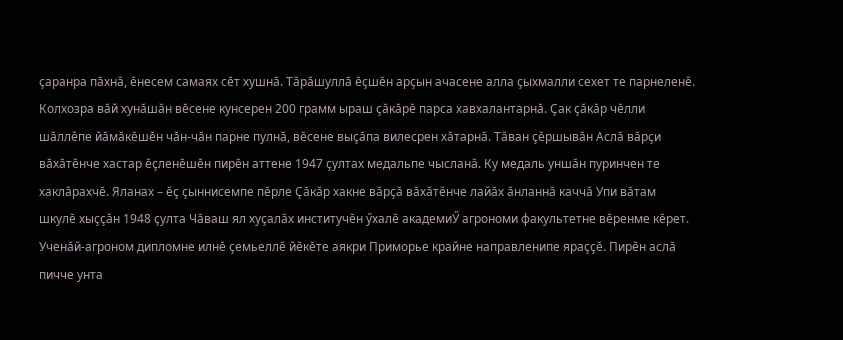çаранра пăхнă, ĕнесем самаях сĕт хушнă. Тăрăшуллă ĕçшĕн арçын ачасене алла çыхмалли сехет те парнеленĕ. Колхозра вăй хунăшăн вĕсене кунсерен 200 грамм ыраш çăкăрĕ парса хавхалантарнă. Çак çăкăр чĕлли шăллĕпе йăмăкĕшĕн чăн-чăн парне пулнă, вĕсене выçăпа вилесрен хăтарнă. Тăван çĕршывăн Аслă вăрçи вăхăтĕнче хастар ĕçленĕшĕн пирĕн аттене 1947 çултах медальпе чысланă. Ку медаль уншăн пуринчен те хаклăрахчĕ. Яланах – ĕç çыннисемпе пĕрле Çăкăр хакне вăрçă вăхăтĕнче лайăх ăнланнă каччă Упи вăтам шкулĕ хыççăн 1948 çулта Чăваш ял хуçалăх институчĕн ӳхалĕ академиӲ агрономи факультетне вĕренме кĕрет. Ученăй-агроном дипломне илнĕ çемьеллĕ йĕкĕте аякри Приморье крайне направленипе яраççĕ. Пирĕн аслă пичче унта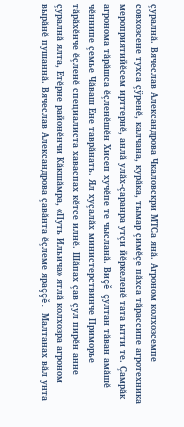çуралнă. Вячеслав Александрова Чкаловскри МТСа янă. Агроном колхозсемпе совхозсене тухса çÿренĕ, калчана, курăка, тымар çимĕçе пăхса тăрассипе агротехника мероприятийĕсем ирттернĕ, анлă улăх-çаранра утçи йĕркеленĕ тата ытти те. Çамрăк агронома тăрăшса ĕçленĕшĕн Хисеп хучĕпе те чысланă. Виçĕ çултан тăван амăшĕ чĕннипе çемье Чăваш Ене таврăнать. Ял хуçалăх министерствинче Приморье тăрăхĕнче ĕçленĕ специалиста хаваспах кĕтсе илнĕ. Шăпах çав çул пирĕн анне çуралнă ялта, Етĕрне районĕнчи Кăкшăмра, «Путь Ильича» ятлă колхозра агроном вырăнĕ пушаннă. Вячеслав Александрова çавăнта ĕçлеме яраççĕ. Малтанах вăл унта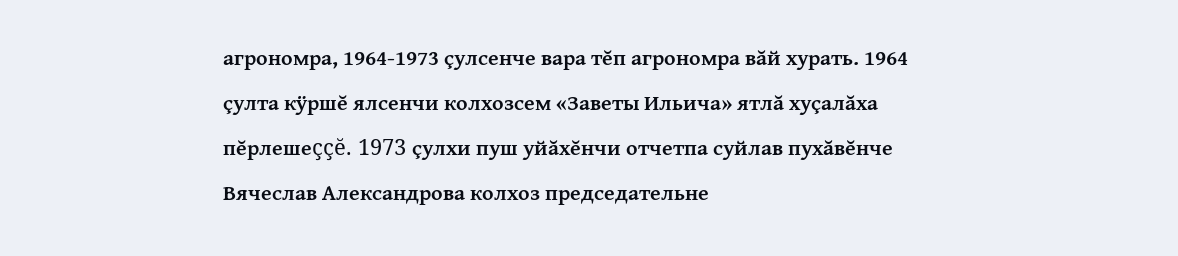агрономра, 1964-1973 çулсенче вара тĕп агрономра вăй хурать. 1964 çулта кÿршĕ ялсенчи колхозсем «Заветы Ильича» ятлă хуçалăха пĕрлешеççĕ. 1973 çулхи пуш уйăхĕнчи отчетпа суйлав пухăвĕнче Вячеслав Александрова колхоз председательне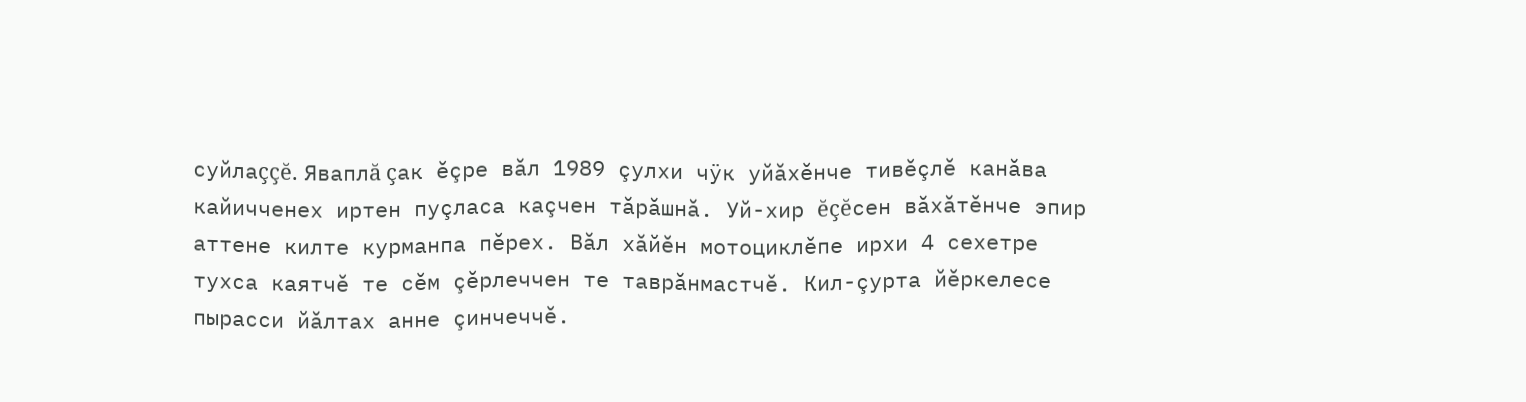суйлаççĕ. Яваплă çак ĕçре вăл 1989 çулхи чÿк уйăхĕнче тивĕçлĕ канăва кайичченех иртен пуçласа каçчен тăрăшнă. Уй-хир ĕçĕсен вăхăтĕнче эпир аттене килте курманпа пĕрех. Вăл хăйĕн мотоциклĕпе ирхи 4 сехетре тухса каятчĕ те сĕм çĕрлеччен те таврăнмастчĕ. Кил-çурта йĕркелесе пырасси йăлтах анне çинчеччĕ.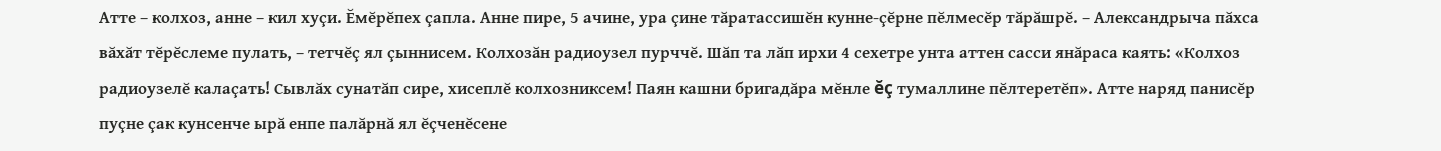Атте – колхоз, анне – кил хуçи. Ĕмĕрĕпех çапла. Анне пире, 5 ачине, ура çине тăратассишĕн кунне-çĕрне пĕлмесĕр тăрăшрĕ. – Александрыча пăхса вăхăт тĕрĕслеме пулать, – тетчĕç ял çыннисем. Колхозăн радиоузел пурччĕ. Шăп та лăп ирхи 4 сехетре унта аттен сасси янăраса каять: «Колхоз радиоузелĕ калаçать! Сывлăх сунатăп сире, хисеплĕ колхозниксем! Паян кашни бригадăра мĕнле ĕç тумаллине пĕлтеретĕп». Атте наряд панисĕр пуçне çак кунсенче ырă енпе палăрнă ял ĕçченĕсене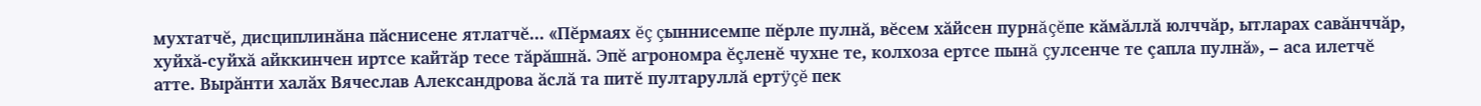мухтатчĕ, дисциплинăна пăснисене ятлатчĕ... «Пĕрмаях ĕç çыннисемпе пĕрле пулнă, вĕсем хăйсен пурнăçĕпе кăмăллă юлччăр, ытларах савăнччăр, хуйхă-суйхă айккинчен иртсе кайтăр тесе тăрăшнă. Эпĕ агрономра ĕçленĕ чухне те, колхоза ертсе пынă çулсенче те çапла пулнă», – аса илетчĕ атте. Вырăнти халăх Вячеслав Александрова ăслă та питĕ пултаруллă ертÿçĕ пек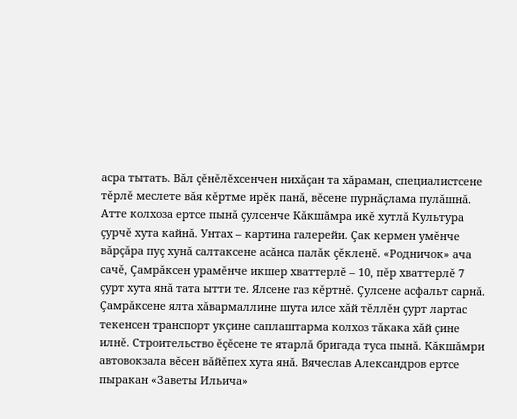асра тытать. Вăл çĕнĕлĕхсенчен нихăçан та хăраман, специалистсене тĕрлĕ меслете вăя кĕртме ирĕк панă, вĕсене пурнăçлама пулăшнă. Атте колхоза ертсе пынă çулсенче Кăкшăмра икĕ хутлă Культура çурчĕ хута кайнă. Унтах – картина галерейи. Çак кермен умĕнче вăрçăра пуç хунă салтаксене асăнса палăк çĕкленĕ. «Родничок» ача сачĕ, Çамрăксен урамĕнче икшер хваттерлĕ – 10, пĕр хваттерлĕ 7 çурт хута янă тата ытти те. Ялсене газ кĕртнĕ. Çулсене асфальт сарнă. Çамрăксене ялта хăвармаллине шута илсе хăй тĕллĕн çурт лартас текенсен транспорт укçине саплаштарма колхоз тăкака хăй çине илнĕ. Строительство ĕçĕсене те ятарлă бригада туса пынă. Кăкшăмри автовокзала вĕсен вăйĕпех хута янă. Вячеслав Александров ертсе пыракан «Заветы Ильича»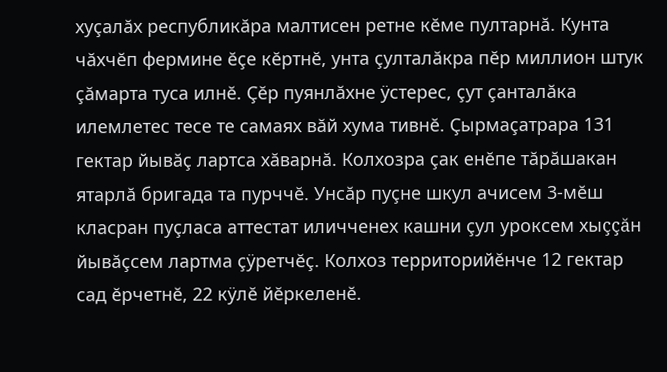хуçалăх республикăра малтисен ретне кĕме пултарнă. Кунта чăхчĕп фермине ĕçе кĕртнĕ, унта çулталăкра пĕр миллион штук çăмарта туса илнĕ. Çĕр пуянлăхне ÿстерес, çут çанталăка илемлетес тесе те самаях вăй хума тивнĕ. Çырмаçатрара 131 гектар йывăç лартса хăварнă. Колхозра çак енĕпе тăрăшакан ятарлă бригада та пурччĕ. Унсăр пуçне шкул ачисем 3-мĕш класран пуçласа аттестат иличченех кашни çул уроксем хыççăн йывăçсем лартма çÿретчĕç. Колхоз территорийĕнче 12 гектар сад ĕрчетнĕ, 22 кÿлĕ йĕркеленĕ.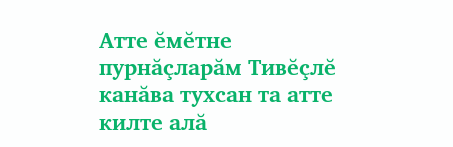Атте ĕмĕтне пурнăçларăм Тивĕçлĕ канăва тухсан та атте килте алă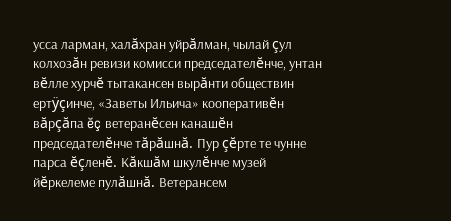усса ларман, халăхран уйрăлман, чылай çул колхозăн ревизи комисси председателĕнче, унтан вĕлле хурчĕ тытакансен вырăнти обществин ертÿçинче, «Заветы Ильича» кооперативĕн вăрçăпа ĕç ветеранĕсен канашĕн председателĕнче тăрăшнă. Пур çĕрте те чунне парса ĕçленĕ. Кăкшăм шкулĕнче музей йĕркелеме пулăшнă. Ветерансем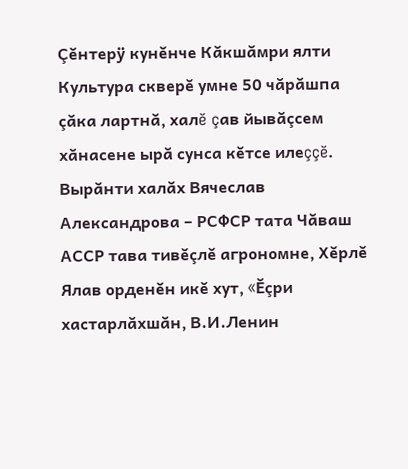Çĕнтерÿ кунĕнче Кăкшăмри ялти Культура скверĕ умне 50 чăрăшпа çăка лартнă, халĕ çав йывăçсем хăнасене ырă сунса кĕтсе илеççĕ. Вырăнти халăх Вячеслав Александрова – РСФСР тата Чăваш АССР тава тивĕçлĕ агрономне, Хĕрлĕ Ялав орденĕн икĕ хут, «Ĕçри хастарлăхшăн, В.И.Ленин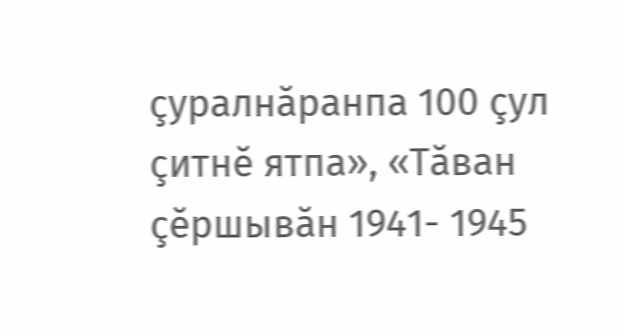çуралнăранпа 100 çул çитнĕ ятпа», «Тăван çĕршывăн 1941- 1945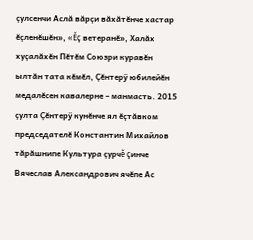çулсенчи Аслă вăрçи вăхăтĕнче хастар ĕçленĕшĕн», «Ĕç ветеранĕ», Халăх хуçалăхĕн Пĕтĕм Союзри куравĕн ылтăн тата кĕмĕл, Çĕнтерÿ юбилейĕн медалĕсен кавалерне – манмасть. 2015 çулта Çĕнтерÿ кунĕнче ял ĕçтăвком председателĕ Константин Михайлов тăрăшнипе Культура çурчĕ çинче Вячеслав Александрович ячĕпе Ас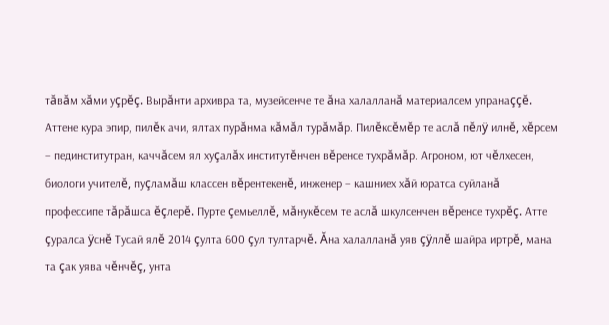тăвăм хăми уçрĕç. Вырăнти архивра та, музейсенче те ăна халалланă материалсем упранаççĕ. Аттене кура эпир, пилĕк ачи, ялтах пурăнма кăмăл турăмăр. Пилĕксĕмĕр те аслă пĕлÿ илнĕ, хĕрсем – пединститутран, каччăсем ял хуçалăх институтĕнчен вĕренсе тухрăмăр. Агроном, ют чĕлхесен, биологи учителĕ, пуçламăш классен вĕрентекенĕ, инженер – кашниех хăй юратса суйланă профессипе тăрăшса ĕçлерĕ. Пурте çемьеллĕ, мăнукĕсем те аслă шкулсенчен вĕренсе тухрĕç. Атте çуралса ÿснĕ Тусай ялĕ 2014 çулта 600 çул тултарчĕ. Ăна халалланă уяв çÿллĕ шайра иртрĕ, мана та çак уява чĕнчĕç, унта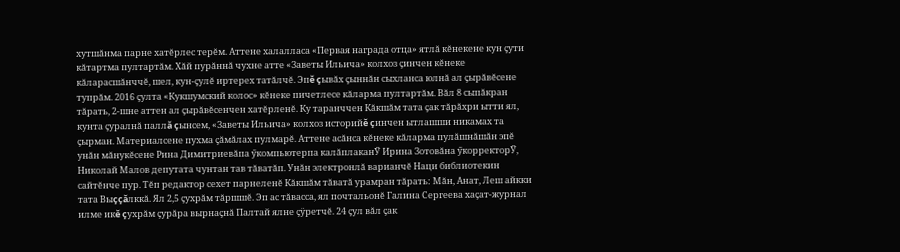хутшăнма парне хатĕрлес терĕм. Аттене халалласа «Первая награда отца» ятлă кĕнекене кун çути кăтартма пултартăм. Хăй пурăннă чухне атте «Заветы Ильича» колхоз çинчен кĕнеке кăларасшăнччĕ, шел, кун-çулĕ иртерех татăлчĕ. Эпĕ çывăх çыннăн сыхланса юлнă ал çырăвĕсене тупрăм. 2016 çулта «Кукшумский колос» кĕнеке пичетлесе кăларма пултартăм. Вăл 8 сыпăкран тăрать, 2-шне аттен ал çырăвĕсенчен хатĕрленĕ. Ку таранччен Кăкшăм тата çак тăрăхри ытти ял, кунта çуралнă паллă çынсем, «Заветы Ильича» колхоз историйĕ çинчен ытлашши никамах та çырман. Материалсене пухма çăмăлах пулмарĕ. Аттене асăнса кĕнеке кăларма пулăшнăшăн эпĕ унăн мăнукĕсене Рина Димитриевăпа ӳкомпьютерпа калăплаканӲ Ирина Зотовăна ӳкорректорӲ, Николай Малов депутата чунтан тав тăватăп. Унăн электронлă варианчĕ Наци библиотекин сайтĕнче пур. Тĕп редактор сехет парнеленĕ Кăкшăм тăватă урамран тăрать: Мăн, Анат, Леш айкки тата Выççăлккă. Ял 2,5 çухрăм тăршшĕ. Эп ас тăвасса, ял почтальонĕ Галина Сергеева хаçат-журнал илме икĕ çухрăм çурăра вырнаçнă Палтай ялне çÿретчĕ. 24 çул вăл çак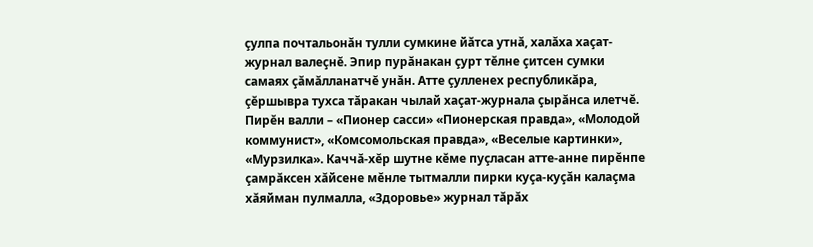çулпа почтальонăн тулли сумкине йăтса утнă, халăха хаçат-журнал валеçнĕ. Эпир пурăнакан çурт тĕлне çитсен сумки самаях çăмăлланатчĕ унăн. Атте çулленех республикăра, çĕршывра тухса тăракан чылай хаçат-журнала çырăнса илетчĕ. Пирĕн валли – «Пионер сасси» «Пионерская правда», «Молодой коммунист», «Комсомольская правда», «Веселые картинки», «Мурзилка». Каччă-хĕр шутне кĕме пуçласан атте-анне пирĕнпе çамрăксен хăйсене мĕнле тытмалли пирки куçа-куçăн калаçма хăяйман пулмалла, «Здоровье» журнал тăрăх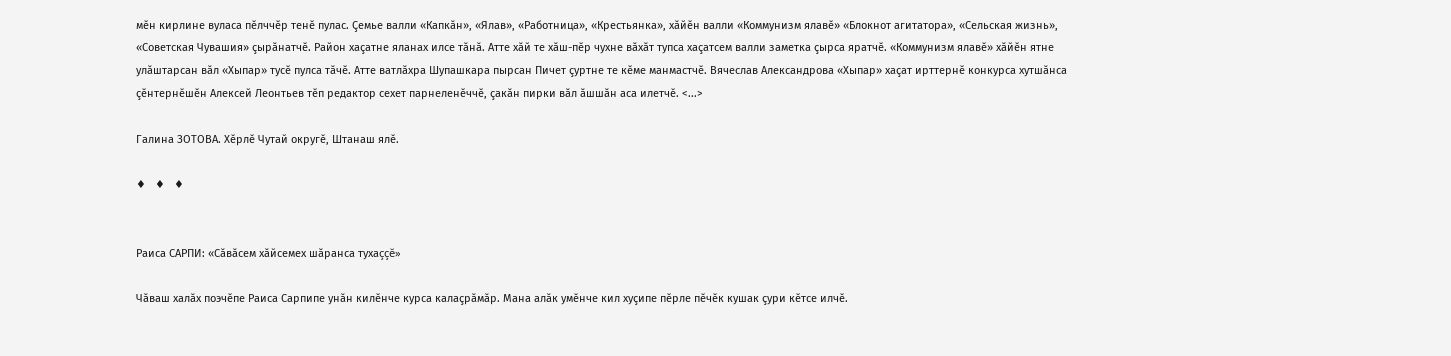мĕн кирлине вуласа пĕлччĕр тенĕ пулас. Çемье валли «Капкăн», «Ялав», «Работница», «Крестьянка», хăйĕн валли «Коммунизм ялавĕ» «Блокнот агитатора», «Сельская жизнь», «Советская Чувашия» çырăнатчĕ. Район хаçатне яланах илсе тăнă. Атте хăй те хăш-пĕр чухне вăхăт тупса хаçатсем валли заметка çырса яратчĕ. «Коммунизм ялавĕ» хăйĕн ятне улăштарсан вăл «Хыпар» тусĕ пулса тăчĕ. Атте ватлăхра Шупашкара пырсан Пичет çуртне те кĕме манмастчĕ. Вячеслав Александрова «Хыпар» хаçат ирттернĕ конкурса хутшăнса çĕнтернĕшĕн Алексей Леонтьев тĕп редактор сехет парнеленĕччĕ, çакăн пирки вăл ăшшăн аса илетчĕ. <...>

Галина ЗОТОВА. Хĕрлĕ Чутай округĕ, Штанаш ялĕ.

♦   ♦   ♦


Раиса САРПИ: «Сăвăсем хăйсемех шăранса тухаççĕ»

Чăваш халăх поэчĕпе Раиса Сарпипе унăн килĕнче курса калаçрăмăр. Мана алăк умĕнче кил хуçипе пĕрле пĕчĕк кушак çури кĕтсе илчĕ.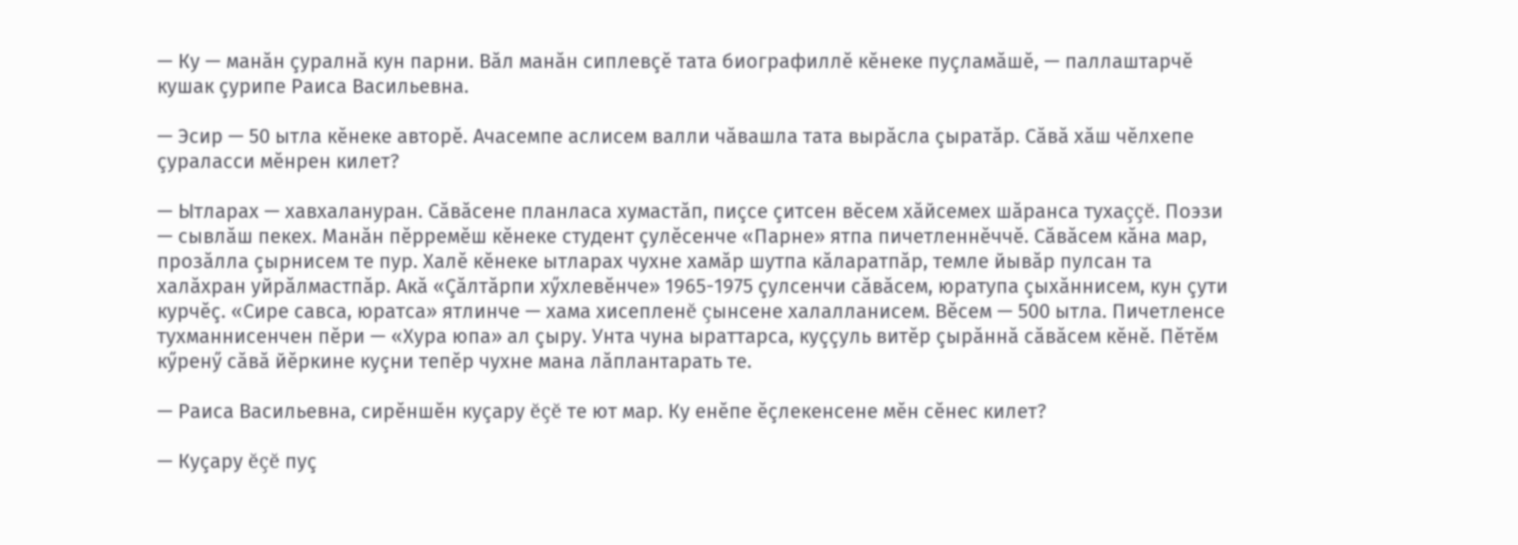— Ку — манăн çуралнă кун парни. Вăл манăн сиплевçĕ тата биографиллĕ кĕнеке пуçламăшĕ, — паллаштарчĕ кушак çурипе Раиса Васильевна.

— Эсир — 50 ытла кĕнеке авторĕ. Ачасемпе аслисем валли чăвашла тата вырăсла çыратăр. Сăвă хăш чĕлхепе çураласси мĕнрен килет?

— Ытларах — хавхалануран. Сăвăсене планласа хумастăп, пиçсе çитсен вĕсем хăйсемех шăранса тухаççĕ. Поэзи — сывлăш пекех. Манăн пĕрремĕш кĕнеке студент çулĕсенче «Парне» ятпа пичетленнĕччĕ. Сăвăсем кăна мар, прозăлла çырнисем те пур. Халĕ кĕнеке ытларах чухне хамăр шутпа кăларатпăр, темле йывăр пулсан та халăхран уйрăлмастпăр. Акă «Çăлтăрпи хӳхлевĕнче» 1965-1975 çулсенчи сăвăсем, юратупа çыхăннисем, кун çути курчĕç. «Сире савса, юратса» ятлинче — хама хисепленĕ çынсене халалланисем. Вĕсем — 500 ытла. Пичетленсе тухманнисенчен пĕри — «Хура юпа» ал çыру. Унта чуна ыраттарса, куççуль витĕр çырăннă сăвăсем кĕнĕ. Пĕтĕм кӳренӳ сăвă йĕркине куçни тепĕр чухне мана лăплантарать те.

— Раиса Васильевна, сирĕншĕн куçару ĕçĕ те ют мар. Ку енĕпе ĕçлекенсене мĕн сĕнес килет?

— Куçару ĕçĕ пуç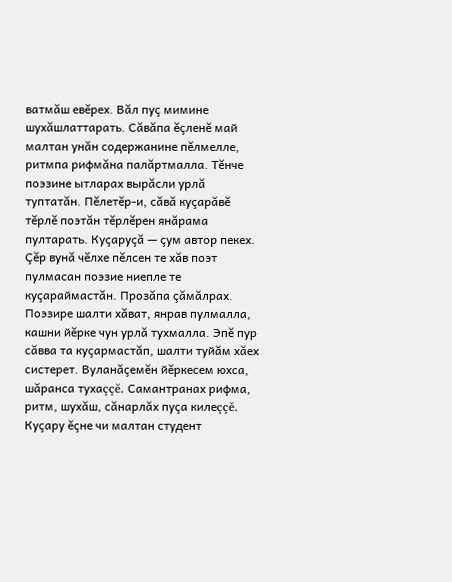ватмăш евĕрех. Вăл пуç мимине шухăшлаттарать. Сăвăпа ĕçленĕ май малтан унăн содержанине пĕлмелле, ритмпа рифмăна палăртмалла. Тĕнче поэзине ытларах вырăсли урлă туптатăн. Пĕлетĕр-и, сăвă куçарăвĕ тĕрлĕ поэтăн тĕрлĕрен янăрама пултарать. Куçаруçă — çум автор пекех. Çĕр вунă чĕлхе пĕлсен те хăв поэт пулмасан поэзие ниепле те куçараймастăн. Прозăпа çăмăлрах. Поэзире шалти хăват, янрав пулмалла, кашни йĕрке чун урлă тухмалла. Эпĕ пур сăвва та куçармастăп, шалти туйăм хăех систерет. Вуланăçемĕн йĕркесем юхса, шăранса тухаççĕ. Самантранах рифма, ритм, шухăш, сăнарлăх пуçа килеççĕ. Куçару ĕçне чи малтан студент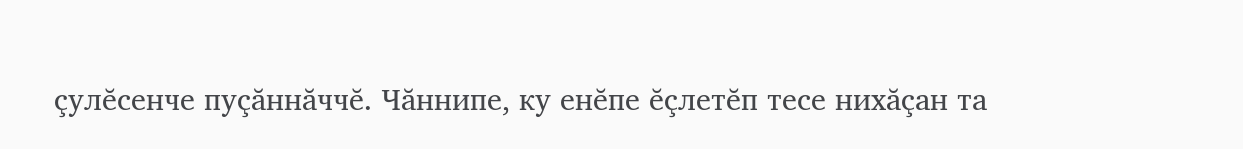çулĕсенче пуçăннăччĕ. Чăннипе, ку енĕпе ĕçлетĕп тесе нихăçан та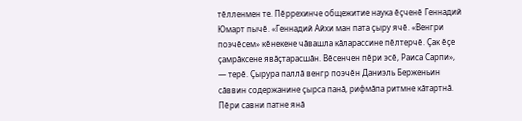тĕлленмен те. Пĕррехинче общежитие наука ĕçченĕ Геннадий Юмарт пычĕ. «Геннадий Айхи ман пата çыру ячĕ. «Венгри поэчĕсем» кĕнекене чăвашла кăларассине пĕлтерчĕ. Çак ĕçе çамрăксене явăçтарасшăн. Вĕсенчен пĕри эсĕ, Раиса Сарпи», — терĕ. Çырура паллă венгр поэчĕн Даниэль Берженьин сăввин содержанине çырса панă, рифмăпа ритмне кăтартнă. Пĕри савни патне янă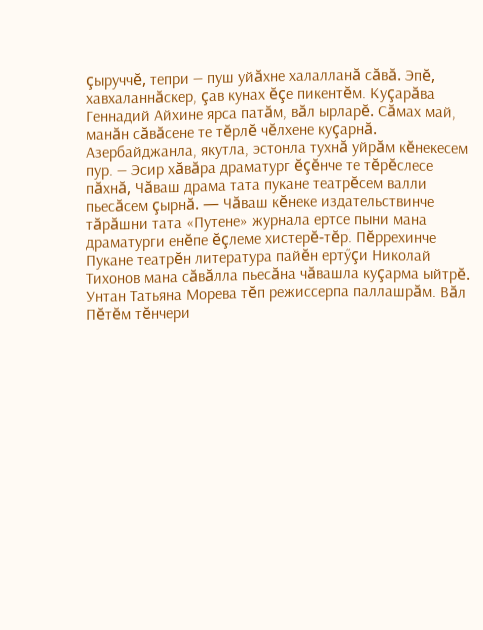çыруччĕ, тепри — пуш уйăхне халалланă сăвă. Эпĕ, хавхаланнăскер, çав кунах ĕçе пикентĕм. Куçарăва Геннадий Айхине ярса патăм, вăл ырларĕ. Сăмах май, манăн сăвăсене те тĕрлĕ чĕлхене куçарнă. Азербайджанла, якутла, эстонла тухнă уйрăм кĕнекесем пур. — Эсир хăвăра драматург ĕçĕнче те тĕрĕслесе пăхнă, Чăваш драма тата пукане театрĕсем валли пьесăсем çырнă. — Чăваш кĕнеке издательствинче тăрăшни тата «Путене» журнала ертсе пыни мана драматурги енĕпе ĕçлеме хистерĕ-тĕр. Пĕррехинче Пукане театрĕн литература пайĕн ертӳçи Николай Тихонов мана сăвăлла пьесăна чăвашла куçарма ыйтрĕ. Унтан Татьяна Морева тĕп режиссерпа паллашрăм. Вăл Пĕтĕм тĕнчери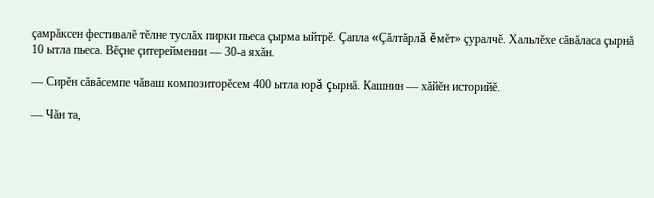çамрăксен фестивалĕ тĕлне туслăх пирки пьеса çырма ыйтрĕ. Çапла «Çăлтăрлă ĕмĕт» çуралчĕ. Хальлĕхе сăвăласа çырнă 10 ытла пьеса. Вĕçне çитерейменни — 30-а яхăн.

— Сирĕн сăвăсемпе чăваш композиторĕсем 400 ытла юрă çырнă. Кашнин — хăйĕн историйĕ.

— Чăн та,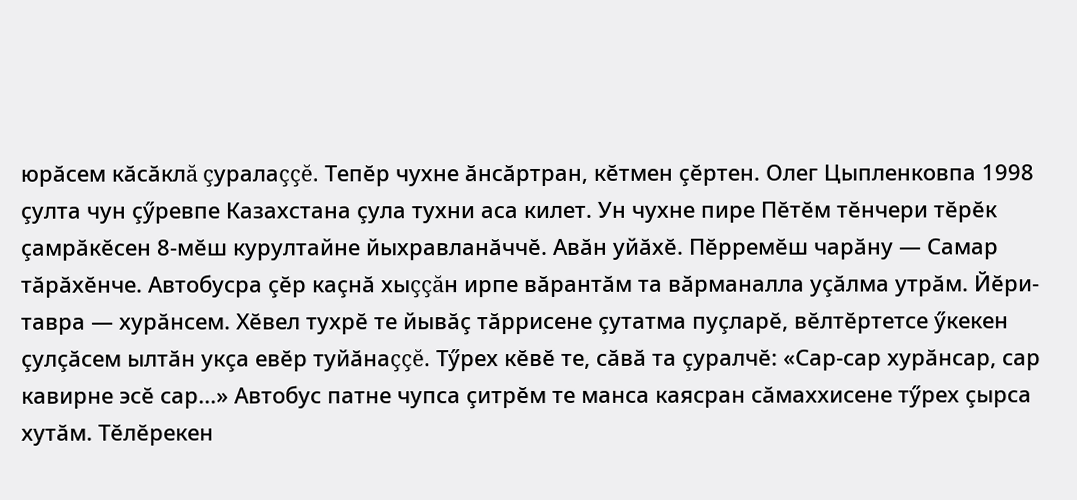юрăсем кăсăклă çуралаççĕ. Тепĕр чухне ăнсăртран, кĕтмен çĕртен. Олег Цыпленковпа 1998 çулта чун çӳревпе Казахстана çула тухни аса килет. Ун чухне пире Пĕтĕм тĕнчери тĕрĕк çамрăкĕсен 8-мĕш курултайне йыхравланăччĕ. Авăн уйăхĕ. Пĕрремĕш чарăну — Самар тăрăхĕнче. Автобусра çĕр каçнă хыççăн ирпе вăрантăм та вăрманалла уçăлма утрăм. Йĕри-тавра — хурăнсем. Хĕвел тухрĕ те йывăç тăррисене çутатма пуçларĕ, вĕлтĕртетсе ӳкекен çулçăсем ылтăн укçа евĕр туйăнаççĕ. Тӳрех кĕвĕ те, сăвă та çуралчĕ: «Сар-сар хурăнсар, сар кавирне эсĕ сар...» Автобус патне чупса çитрĕм те манса каясран сăмаххисене тӳрех çырса хутăм. Тĕлĕрекен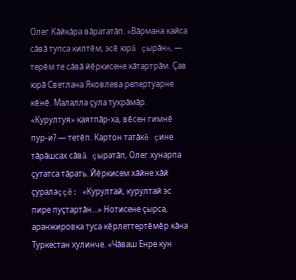Олег Кăйкăра вăрататăп. «Вăрмана кайса сăвă тупса килтĕм, эсĕ юрă çырăн», — терĕм те сăвă йĕркисене кăтартрăм. Çав юрă Светлана Яковлева репертуарне кĕнĕ. Малалла çула тухрăмăр. «Курултуя» каятпăр-ха, вĕсен гимнĕ пур-и? — тетĕп. Картон татăкĕ çине тăрăшсах сăвă çыратăп, Олег хунарпа çутатса тăрать. Йĕркисем хăйне хăй çуралаççĕ: «Курултай, курултай эс пире пуçтартăн...» Нотисене çырса, аранжировка туса кĕрлеттертĕмĕр кăна Туркестан хулинче. «Чăваш Енре кун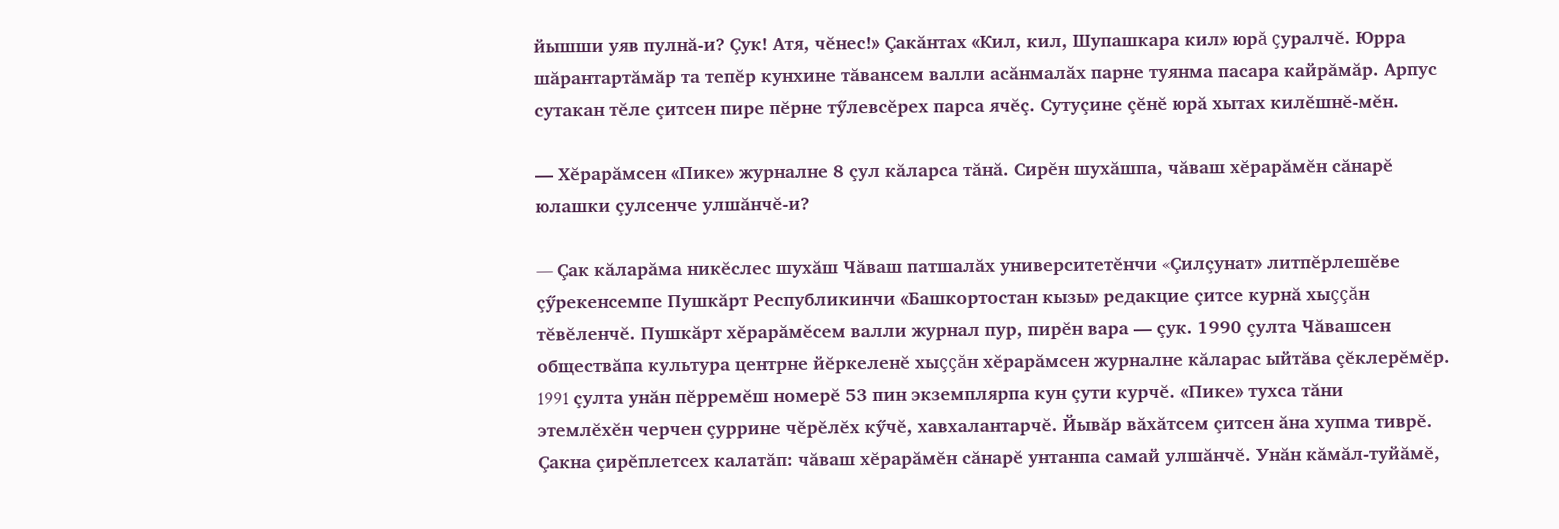йышши уяв пулнă-и? Çук! Атя, чĕнес!» Çакăнтах «Кил, кил, Шупашкара кил» юрă çуралчĕ. Юрра шăрантартăмăр та тепĕр кунхине тăвансем валли асăнмалăх парне туянма пасара кайрăмăр. Арпус сутакан тĕле çитсен пире пĕрне тӳлевсĕрех парса ячĕç. Сутуçине çĕнĕ юрă хытах килĕшнĕ-мĕн.

— Хĕрарăмсен «Пике» журналне 8 çул кăларса тăнă. Сирĕн шухăшпа, чăваш хĕрарăмĕн сăнарĕ юлашки çулсенче улшăнчĕ-и?

— Çак кăларăма никĕслес шухăш Чăваш патшалăх университетĕнчи «Çилçунат» литпĕрлешĕве çӳрекенсемпе Пушкăрт Республикинчи «Башкортостан кызы» редакцие çитсе курнă хыççăн тĕвĕленчĕ. Пушкăрт хĕрарăмĕсем валли журнал пур, пирĕн вара — çук. 1990 çулта Чăвашсен обществăпа культура центрне йĕркеленĕ хыççăн хĕрарăмсен журналне кăларас ыйтăва çĕклерĕмĕр. 1991 çулта унăн пĕрремĕш номерĕ 53 пин экземплярпа кун çути курчĕ. «Пике» тухса тăни этемлĕхĕн черчен çуррине чĕрĕлĕх кӳчĕ, хавхалантарчĕ. Йывăр вăхăтсем çитсен ăна хупма тиврĕ. Çакна çирĕплетсех калатăп: чăваш хĕрарăмĕн сăнарĕ унтанпа самай улшăнчĕ. Унăн кăмăл-туйăмĕ,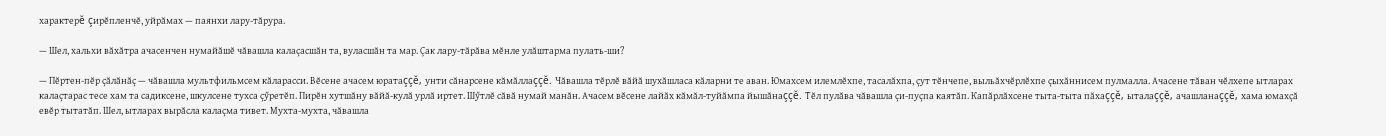характерĕ çирĕпленчĕ, уйрăмах — паянхи лару-тăрура.

— Шел, хальхи вăхăтра ачасенчен нумайăшĕ чăвашла калаçасшăн та, вуласшăн та мар. Çак лару-тăрăва мĕнле улăштарма пулать-ши?

— Пĕртен-пĕр çăлăнăç — чăвашла мультфильмсем кăларасси. Вĕсене ачасем юратаççĕ, унти сăнарсене кăмăллаççĕ. Чăвашла тĕрлĕ вăйă шухăшласа кăларни те аван. Юмахсем илемлĕхпе, тасалăхпа, çут тĕнчепе, выльăхчĕрлĕхпе çыхăннисем пулмалла. Ачасене тăван чĕлхепе ытларах калаçтарас тесе хам та садиксене, шкулсене тухса çӳретĕп. Пирĕн хутшăну вăйă-кулă урлă иртет. Шӳтлĕ сăвă нумай манăн. Ачасем вĕсене лайăх кăмăл-туйăмпа йышăнаççĕ. Тĕл пулăва чăвашла çи-пуçпа каятăп. Капăрлăхсене тыта-тыта пăхаççĕ, ыталаççĕ, ачашланаççĕ, хама юмахçă евĕр тытатăп. Шел, ытларах вырăсла калаçма тивет. Мухта-мухта, чăвашла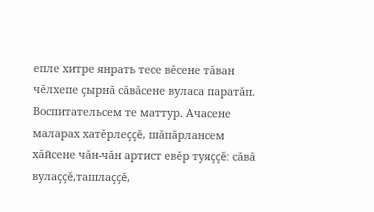епле хитре янрать тесе вĕсене тăван чĕлхепе çырнă сăвăсене вуласа паратăп. Воспитательсем те маттур. Ачасене маларах хатĕрлеççĕ, шăпăрлансем хăйсене чăн-чăн артист евĕр туяççĕ: сăвă вулаççĕ,ташлаççĕ,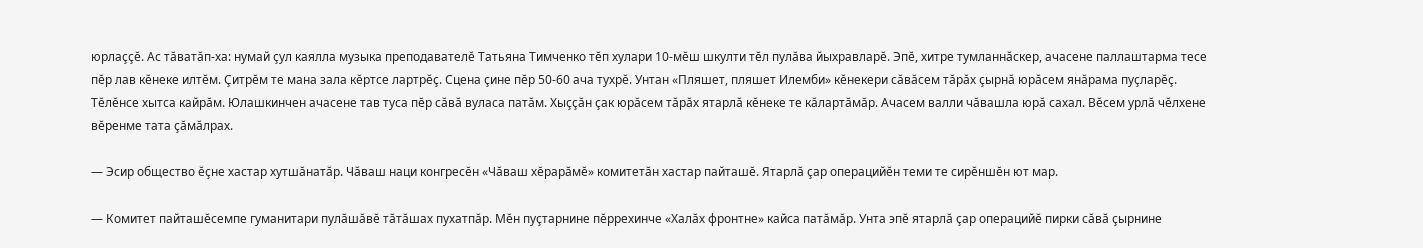юрлаççĕ. Ас тăватăп-ха: нумай çул каялла музыка преподавателĕ Татьяна Тимченко тĕп хулари 10-мĕш шкулти тĕл пулăва йыхравларĕ. Эпĕ, хитре тумланнăскер, ачасене паллаштарма тесе пĕр лав кĕнеке илтĕм. Çитрĕм те мана зала кĕртсе лартрĕç. Сцена çине пĕр 50-60 ача тухрĕ. Унтан «Пляшет, пляшет Илемби» кĕнекери сăвăсем тăрăх çырнă юрăсем янăрама пуçларĕç. Тĕлĕнсе хытса кайрăм. Юлашкинчен ачасене тав туса пĕр сăвă вуласа патăм. Хыççăн çак юрăсем тăрăх ятарлă кĕнеке те кăлартăмăр. Ачасем валли чăвашла юрă сахал. Вĕсем урлă чĕлхене вĕренме тата çăмăлрах.

— Эсир общество ĕçне хастар хутшăнатăр. Чăваш наци конгресĕн «Чăваш хĕрарăмĕ» комитетăн хастар пайташĕ. Ятарлă çар операцийĕн теми те сирĕншĕн ют мар.

— Комитет пайташĕсемпе гуманитари пулăшăвĕ тăтăшах пухатпăр. Мĕн пуçтарнине пĕррехинче «Халăх фронтне» кайса патăмăр. Унта эпĕ ятарлă çар операцийĕ пирки сăвă çырнине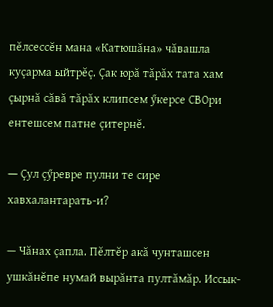пĕлсессĕн мана «Катюшăна» чăвашла куçарма ыйтрĕç. Çак юрă тăрăх тата хам çырнă сăвă тăрăх клипсем ӳкерсе СВОри ентешсем патне çитернĕ.

— Çул çӳревре пулни те сире хавхалантарать-и?

— Чăнах çапла. Пĕлтĕр акă чунташсен ушкăнĕпе нумай вырăнта пултăмăр. Иссык-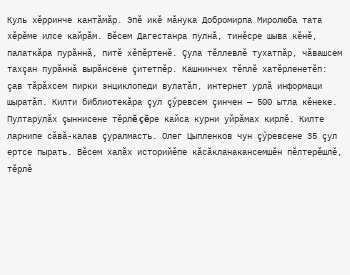Куль хĕрринче кантăмăр. Эпĕ икĕ мăнука Добромирпа Миролюба тата хĕрĕме илсе кайрăм. Вĕсем Дагестанра пулнă, тинĕсре шыва кĕнĕ, палаткăра пурăннă, питĕ хĕпĕртенĕ. Çула тĕллевлĕ тухатпăр, чăвашсем тахçан пурăннă вырăнсене çитетпĕр. Кашнинчех тĕплĕ хатĕрленетĕп: çав тăрăхсем пирки энциклопеди вулатăп, интернет урлă информаци шыратăп. Килти библиотекăра çул çӳревсем çинчен — 500 ытла кĕнеке. Пултарулăх çыннисене тĕрлĕ çĕре кайса курни уйрăмах кирлĕ. Килте ларнипе сăвă-калав çуралмасть. Олег Цыпленков чун çӳревсене 35 çул ертсе пырать. Вĕсем халăх историйĕпе кăсăкланакансемшĕн пĕлтерĕшлĕ, тĕрлĕ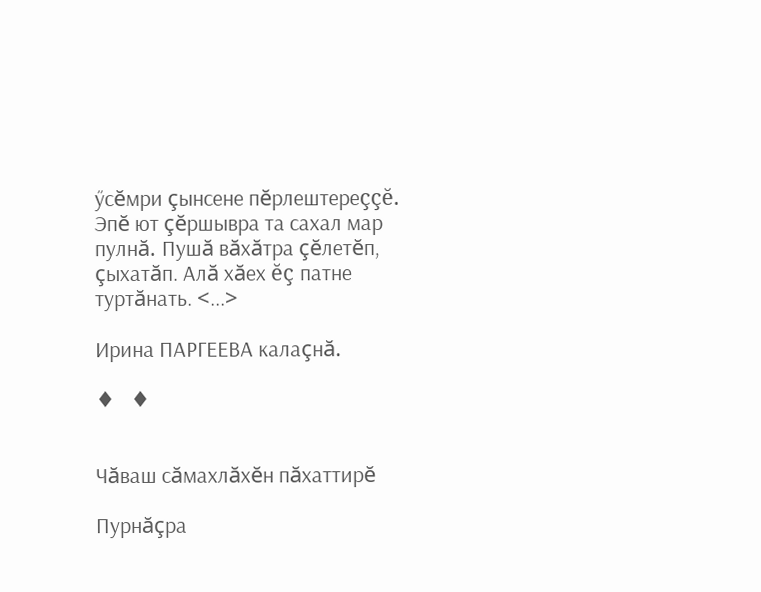ӳсĕмри çынсене пĕрлештереççĕ. Эпĕ ют çĕршывра та сахал мар пулнă. Пушă вăхăтра çĕлетĕп, çыхатăп. Алă хăех ĕç патне туртăнать. <...>

Ирина ПАРГЕЕВА калаçнă.

♦   ♦


Чăваш сăмахлăхĕн пăхаттирĕ

Пурнăçра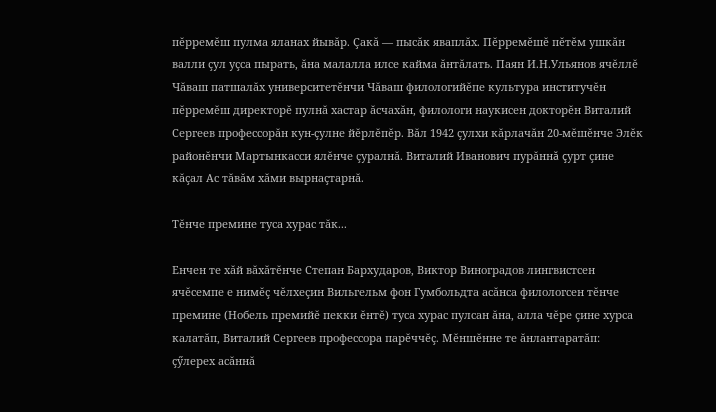пĕрремĕш пулма яланах йывăр. Çакă — пысăк яваплăх. Пĕрремĕшĕ пĕтĕм ушкăн валли çул уçса пырать, ăна малалла илсе кайма ăнтăлать. Паян И.Н.Ульянов ячĕллĕ Чăваш патшалăх университетĕнчи Чăваш филологийĕпе культура институчĕн пĕрремĕш директорĕ пулнă хастар ăсчахăн, филологи наукисен докторĕн Виталий Сергеев профессорăн кун-çулне йĕрлĕпĕр. Вăл 1942 çулхи кăрлачăн 20-мĕшĕнче Элĕк районĕнчи Мартынкасси ялĕнче çуралнă. Виталий Иванович пурăннă çурт çине кăçал Ас тăвăм хăми вырнаçтарнă.

Тĕнче премине туса хурас тăк...

Енчен те хăй вăхăтĕнче Степан Бархударов, Виктор Виноградов лингвистсен ячĕсемпе е нимĕç чĕлхеçин Вильгельм фон Гумбольдта асăнса филологсен тĕнче премине (Нобель премийĕ пекки ĕнтĕ) туса хурас пулсан ăна, алла чĕре çине хурса калатăп, Виталий Сергеев профессора парĕччĕç. Мĕншĕнне те ăнлантаратăп: çӳлерех асăннă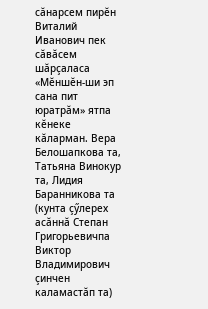сăнарсем пирĕн Виталий Иванович пек сăвăсем шăрçаласа «Мĕншĕн-ши эп сана пит юратрăм» ятпа кĕнеке кăларман. Вера Белошапкова та, Татьяна Винокур та, Лидия Баранникова та (кунта çӳлерех асăннă Степан Григорьевичпа Виктор Владимирович çинчен каламастăп та)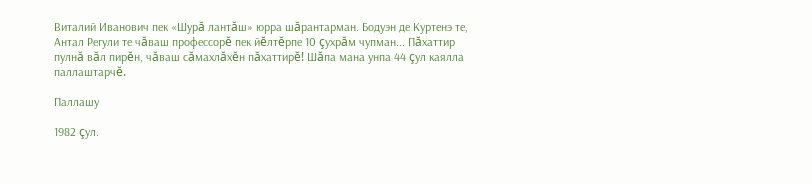Виталий Иванович пек «Шурă лантăш» юрра шăрантарман. Бодуэн де Куртенэ те, Антал Регули те чăваш профессорĕ пек йĕлтĕрпе 10 çухрăм чупман... Пăхаттир пулнă вăл пирĕн, чăваш сăмахлăхĕн пăхаттирĕ! Шăпа мана унпа 44 çул каялла паллаштарчĕ.

Паллашу

1982 çул.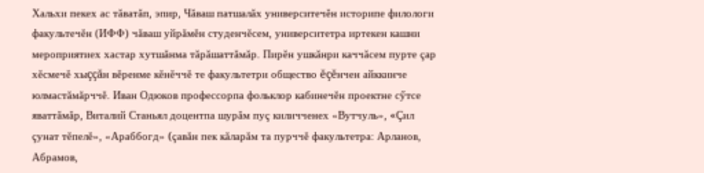Хальхи пекех ас тăватăп, эпир, Чăваш патшалăх университечĕн историпе филологи факультечĕн (ИФФ) чăваш уйрăмĕн студенчĕсем, университетра иртекен кашни мероприятиех хастар хутшăнма тăрăшаттăмăр. Пирĕн ушкăнри каччăсем пурте çар хĕсмечĕ хыççăн вĕренме кĕнĕччĕ те факультетри общество ĕçĕнчен айккинче юлмастăмăрччĕ. Иван Одюков профессорпа фольклор кабинечĕн проектне сӳтсе яваттăмăр, Виталий Станьял доцентпа шурăм пуç киличченех «Вутчуль», «Çил çунат тĕпелĕ», «Араббогд» (çавăн пек кăларăм та пурччĕ факультетра: Арланов, Абрамов,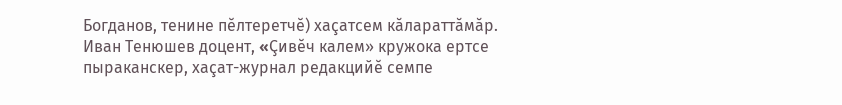Богданов, тенине пĕлтеретчĕ) хаçатсем кăлараттăмăр. Иван Тенюшев доцент, «Çивĕч калем» кружока ертсе пыраканскер, хаçат-журнал редакцийĕ семпе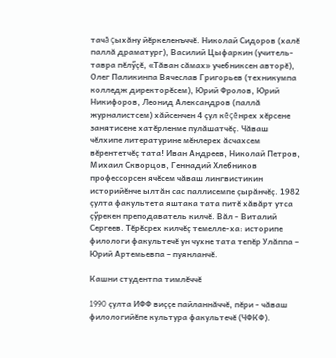тачă çыхăну йĕркеленъччĕ. Николай Сидоров (халĕ паллă драматург), Василий Цыфаркин (учитель-тавра пĕлӳçĕ, «Тăван сăмах» учебниксен авторĕ), Олег Паликинпа Вячеслав Григорьев (техникумпа колледж директорĕсем), Юрий Фролов, Юрий Никифоров, Леонид Александров (паллă журналистсем) хăйсенчен 4 çул кĕçĕнрех хĕрсене занятисене хатĕрленме пулăшатчĕç. Чăваш чĕлхипе литературине мĕнлерех ăсчахсем вĕрентетчĕç тата! Иван Андреев, Николай Петров, Михаил Скворцов, Геннадий Хлебников профессорсен ячĕсем чăваш лингвистикин историйĕнче ылтăн сас паллисемпе çырăнчĕç. 1982 çулта факультета яштака тата питĕ хăвăрт утса çӳрекен преподаватель килчĕ. Вăл - Виталий Сергеев. Тĕрĕсрех килчĕç темелле-ха: историпе филологи факультечĕ ун чухне тата тепĕр Улăппа – Юрий Артемьевпа – пуянланчĕ.

Кашни студентпа тимлĕччĕ

1990 çулта ИФФ виççе пайланнăччĕ, пĕри - чăваш филологийĕпе культура факультечĕ (ЧФКФ).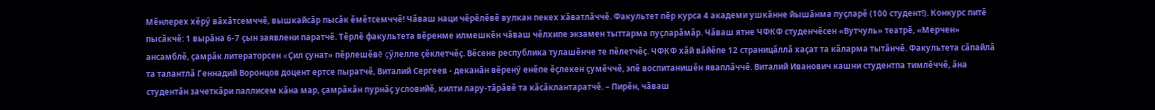Мĕнлерех хĕрӳ вăхăтсемччĕ, вышкайсăр пысăк ĕмĕтсемччĕ! Чăваш наци чĕрĕлĕвĕ вулкан пекех хăватлăччĕ. Факультет пĕр курса 4 академи ушкăнне йышăнма пуçларĕ (100 студент!). Конкурс питĕ пысăкчĕ: 1 вырăна 6-7 çын заявлени паратчĕ. Тĕрлĕ факультета вĕренме илмешкĕн чăваш чĕлхипе экзамен тыттарма пуçларăмăр. Чăваш ятне ЧФКФ студенчĕсен «Вутчуль» театрĕ, «Мерчен» ансамблĕ, çамрăк литераторсен «Çил çунат» пĕрлешĕвĕ çӳлелле çĕклетчĕç. Вĕсене республика тулашĕнче те пĕлетчĕç. ЧФКФ хăй вăйĕпе 12 страницăллă хаçат та кăларма тытăнчĕ. Факультета сăпайлă та талантлă Геннадий Воронцов доцент ертсе пыратчĕ, Виталий Сергеев - деканăн вĕренӳ енĕпе ĕçлекен çумĕччĕ, эпĕ воспитанишĕн яваплăччĕ. Виталий Иванович кашни студентпа тимлĕччĕ, ăна студентăн зачеткăри паллисем кăна мар, çамрăкăн пурнăç условийĕ, килти лару-тăрăвĕ та кăсăклантаратчĕ. – Пирĕн, чăваш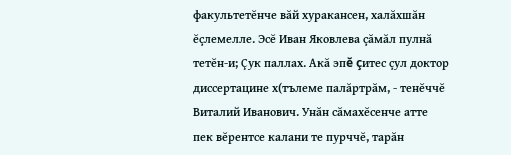факультетĕнче вăй хуракансен, халăхшăн ĕçлемелле. Эсĕ Иван Яковлева çăмăл пулнă тетĕн-и; Çук паллах. Акă эпĕ çитес çул доктор диссертацине х(тълеме палăртрăм, - тенĕччĕ Виталий Иванович. Унăн сăмахĕсенче атте пек вĕрентсе калани те пурччĕ, тарăн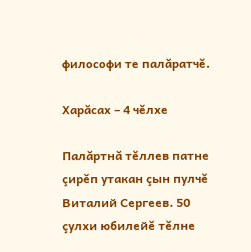философи те палăратчĕ.

Харăсах – 4 чĕлхе

Палăртнă тĕллев патне çирĕп утакан çын пулчĕ Виталий Сергеев. 50 çулхи юбилейĕ тĕлне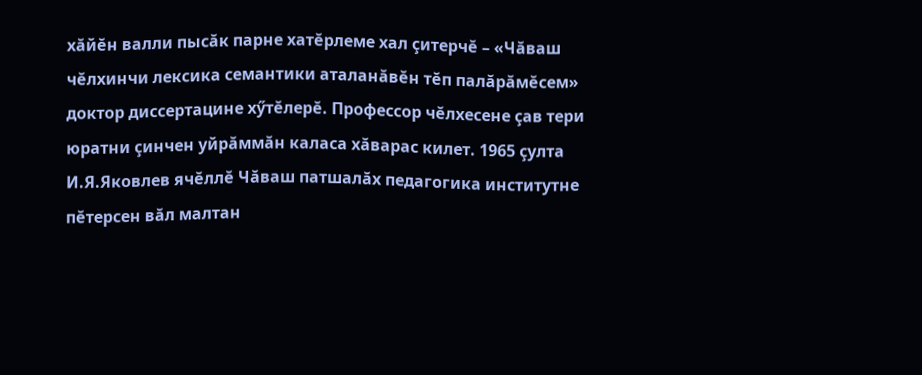хăйĕн валли пысăк парне хатĕрлеме хал çитерчĕ – «Чăваш чĕлхинчи лексика семантики аталанăвĕн тĕп палăрăмĕсем» доктор диссертацине хӳтĕлерĕ. Профессор чĕлхесене çав тери юратни çинчен уйрăммăн каласа хăварас килет. 1965 çулта И.Я.Яковлев ячĕллĕ Чăваш патшалăх педагогика институтне пĕтерсен вăл малтан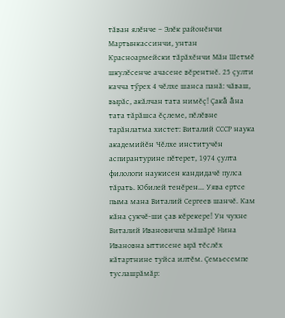тăван ялĕнче – Элĕк районĕнчи Мартынкассинчи, унтан Красноармейски тăрăхĕнчи Мăн Шетмĕ шкулĕсенче ачасене вĕрентнĕ. 25 çулти качча тӳрех 4 чĕлхе шанса панă: чăваш, вырăс, акăлчан тата нимĕç! Çакă ăна тата тăрăшса ĕçлеме, пĕлĕвне тарăнлатма хистет: Виталий СССР наука академийĕн Чĕлхе институчĕн аспирантурине пĕтерет, 1974 çулта филологи наукисен кандидачĕ пулса тăрать. Юбилей тенĕрен... Уява ертсе пыма мана Виталий Сергеев шанчĕ. Кам кăна çукчĕ-ши çав кĕрекере! Ун чухне Виталий Ивановичпа мăшăрĕ Нина Ивановна ыттисене ырă тĕслĕх кăтартнине туйса илтĕм. Çемьесемпе туслашрăмăр: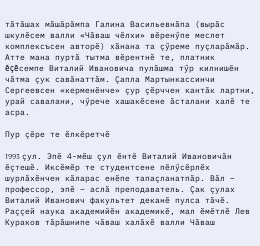тăтăшах мăшăрăмпа Галина Васильевнăпа (вырăс шкулĕсем валли «Чăваш чĕлхи» вĕренӳпе меслет комплексъсен авторĕ) хăнана та çӳреме пуçларăмăр. Атте мана пуртă тытма вĕрентнĕ те, платник ĕçĕсемпе Виталий Ивановича пулăшма тӳр килнишĕн чăтма çук савăнаттăм. Çапла Мартынкассинчи Сергеевсен «керменĕнче» çур çĕрччен кантăк лартни, урай савалани, чӳрече хашакĕсене ăсталани халĕ те асра.

Пур çĕре те ĕлкĕретчĕ

1993 çул. Эпĕ 4-мĕш çул ĕнтĕ Виталий Ивановичăн ĕçтешĕ. Иксĕмĕр те студентсене пĕлӳсĕрлĕх шурлăхĕнчен кăларас енĕпе тапаçланатпăр. Вăл – профессор, эпĕ – аслă преподаватель. Çак çулах Виталий Иванович факультет деканĕ пулса тăчĕ. Раççей наука академийĕн академикĕ, мал ĕмĕтлĕ Лев Кураков тăрăшнипе чăваш халăхĕ валли Чăваш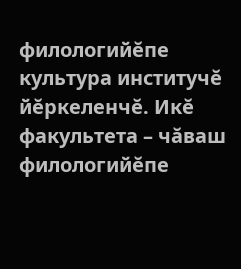филологийĕпе культура институчĕ йĕркеленчĕ. Икĕ факультета – чăваш филологийĕпе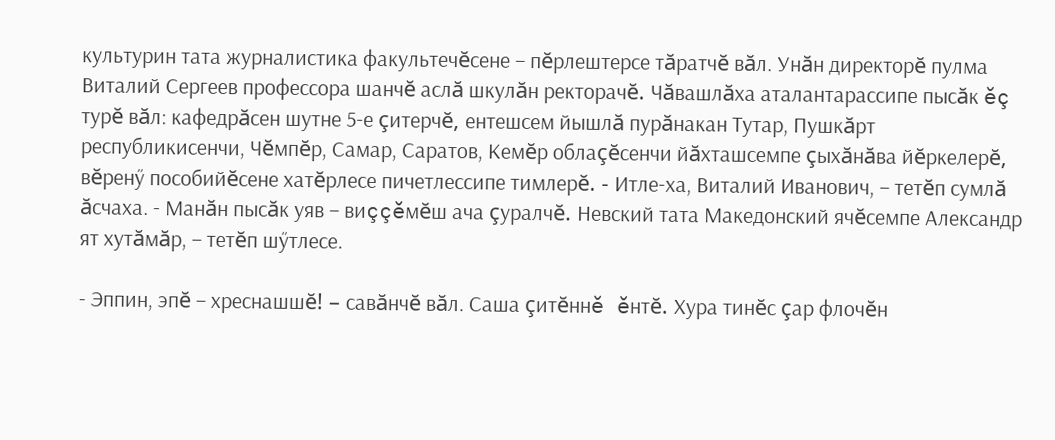культурин тата журналистика факультечĕсене – пĕрлештерсе тăратчĕ вăл. Унăн директорĕ пулма Виталий Сергеев профессора шанчĕ аслă шкулăн ректорачĕ. Чăвашлăха аталантарассипе пысăк ĕç турĕ вăл: кафедрăсен шутне 5-е çитерчĕ, ентешсем йышлă пурăнакан Тутар, Пушкăрт республикисенчи, Чĕмпĕр, Самар, Саратов, Кемĕр облаçĕсенчи йăхташсемпе çыхăнăва йĕркелерĕ, вĕренӳ пособийĕсене хатĕрлесе пичетлессипе тимлерĕ. - Итле-ха, Виталий Иванович, – тетĕп сумлă ăсчаха. - Манăн пысăк уяв – виççĕмĕш ача çуралчĕ. Невский тата Македонский ячĕсемпе Александр ят хутăмăр, – тетĕп шӳтлесе.

- Эппин, эпĕ – хреснашшĕ! – савăнчĕ вăл. Саша çитĕннĕ ĕнтĕ. Хура тинĕс çар флочĕн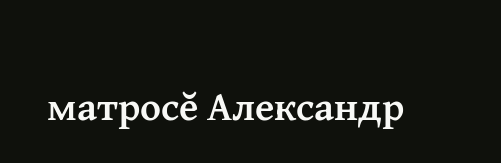матросĕ Александр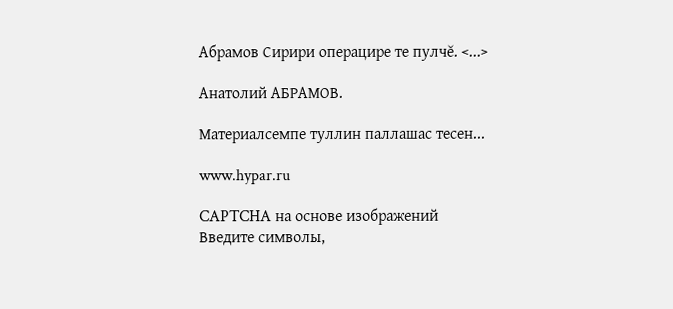Абрамов Сирири операцире те пулчĕ. <...>

Анатолий АБРАМОВ.

Материалсемпе туллин паллашас тесен...

www.hypar.ru

CAPTCHA на основе изображений
Введите символы,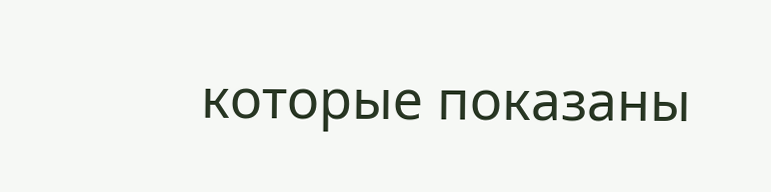которые показаны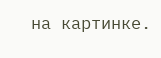на картинке.